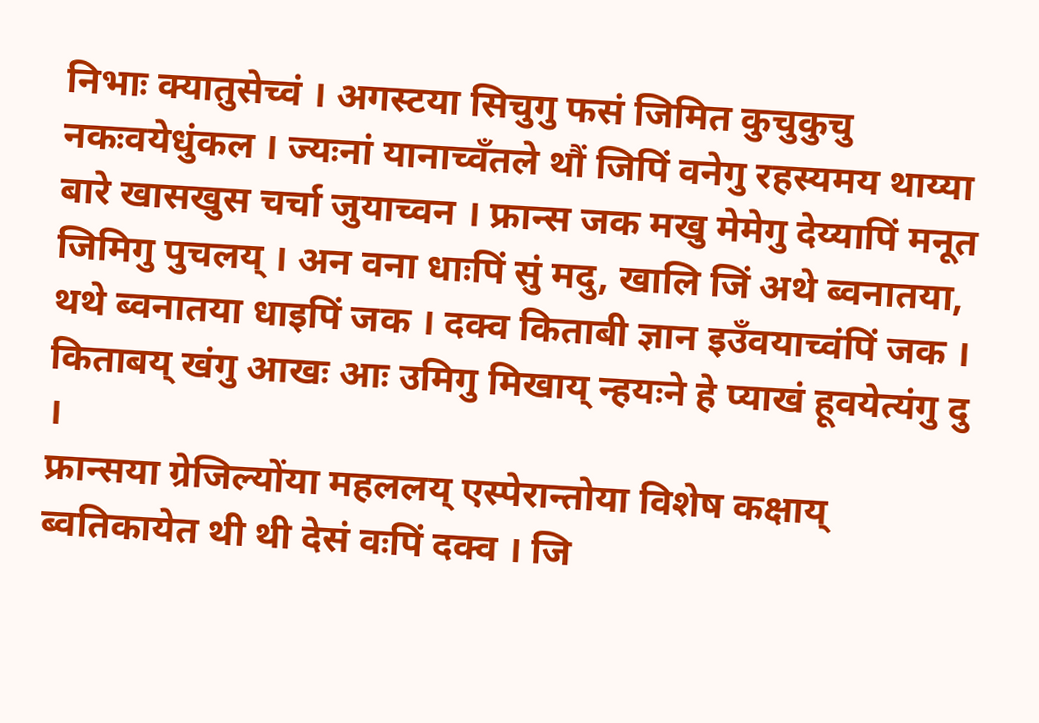निभाः क्यातुसेच्वं । अगस्टया सिचुगु फसं जिमित कुचुकुचु नकःवयेधुंकल । ज्यःनां यानाच्वँतले थौं जिपिं वनेगु रहस्यमय थाय्या बारे खासखुस चर्चा जुयाच्वन । फ्रान्स जक मखु मेमेगु देय्यापिं मनूत जिमिगु पुचलय् । अन वना धाःपिं सुं मदु, खालि जिं अथे ब्वनातया, थथे ब्वनातया धाइपिं जक । दक्व किताबी ज्ञान इउँवयाच्वंपिं जक । किताबय् खंगु आखः आः उमिगु मिखाय् न्हयःने हे प्याखं हूवयेत्यंगु दु ।
फ्रान्सया ग्रेजिल्योंया महललय् एस्पेरान्तोया विशेष कक्षाय् ब्वतिकायेत थी थी देसं वःपिं दक्व । जि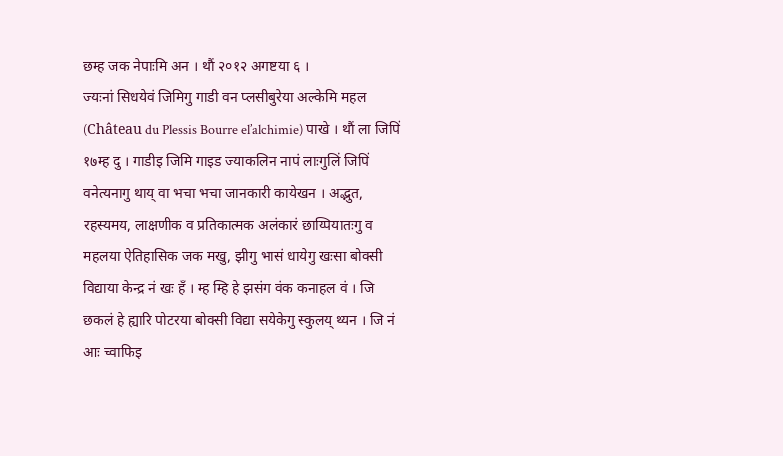छम्ह जक नेपाःमि अन । थौं २०१२ अगष्टया ६ ।
ज्यःनां सिधयेवं जिमिगु गाडी वन प्लसीबुरेया अल्केमि महल (Château du Plessis Bourre el’alchimie) पाखे । थौं ला जिपिं १७म्ह दु । गाडीइ जिमि गाइड ज्याकलिन नापं लाःगुलिं जिपिं वनेत्यनागु थाय् वा भचा भचा जानकारी कायेखन । अद्भुत, रहस्यमय, लाक्षणीक व प्रतिकात्मक अलंकारं छाय्पियातःगु व महलया ऐतिहासिक जक मखु, झीगु भासं धायेगु खःसा बोक्सी विद्याया केन्द्र नं खः हँ । म्ह म्हि हे झसंग वंक कनाहल वं । जि छकलं हे ह्यारि पोटरया बोक्सी विद्या सयेकेगु स्कुलय् थ्यन । जि नं आः च्वाफिइ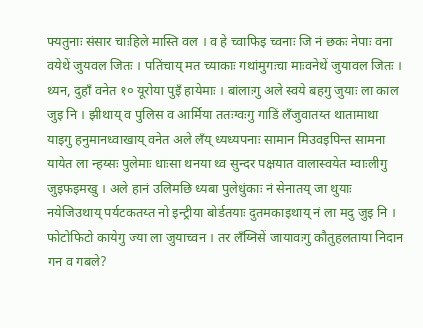फ्यतुनाः संसार चाःहिले मास्ति वल । व हे च्वाफिइ च्वनाः जि नं छकः नेपाः वना वयेथें जुयवल जितः । पतिंचाय् मत च्याकाः गथांमुगःचा माःवनेथें जुयावल जितः ।
थ्यन, दुहाँ वनेत १० यूरोया पुइँ हायेमाः । बांलाःगु अले स्वये बहगु जुयाः ला काल जुइ नि । झीथाय् व पुलिस व आर्मिया ततःग्वःगु गाडिं लँजुवातय्त थातामाथा याइगु हनुमानध्वाखाय् वनेत अले लँय् ध्यध्यपनाः सामान मिउवइपिन्त सामना यायेत ला न्हय्सः पुलेमाः धाःसा थनया थ्व सुन्दर पक्षयात वालास्वयेत म्वाःलीगु जुइफइमखु । अले हानं उलिमछि ध्यबा पुलेधुंकाः नं सेनातय् जा थुयाः नयेजिउथाय् पर्यटकतय्त नो इन्ट्रीया बोर्डतयाः दुतमकाइथाय् नं ला मदु जुइ नि ।
फोटोफिटो कायेगु ज्या ला जुयाच्वन । तर लँय्निसें जायावःगु कौतुहलताया निदान गन व गबले?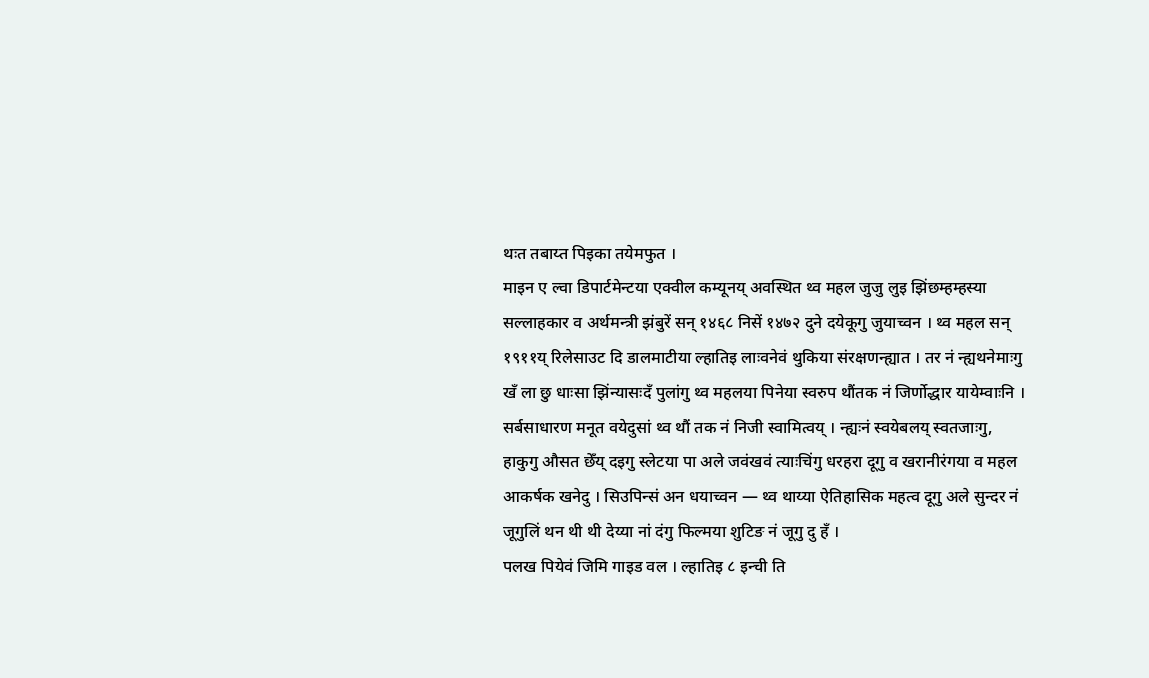थःत तबाय्त पिइका तयेमफुत ।
माइन ए ल्वा डिपार्टमेन्टया एक्वील कम्यूनय् अवस्थित थ्व महल जुजु लुइ झिंछम्हम्हस्या सल्लाहकार व अर्थमन्त्री झंबुरें सन् १४६८ निसें १४७२ दुने दयेकूगु जुयाच्वन । थ्व महल सन् १९११य् रिलेसाउट दि डालमाटीया ल्हातिइ लाःवनेवं थुकिया संरक्षणन्ह्यात । तर नं न्ह्यथनेमाःगु खँ ला छु धाःसा झिंन्यासःदँ पुलांगु थ्व महलया पिनेया स्वरुप थौंतक नं जिर्णोद्धार यायेम्वाःनि । सर्बसाधारण मनूत वयेदुसां थ्व थौं तक नं निजी स्वामित्वय् । न्ह्यःनं स्वयेबलय् स्वतजाःगु, हाकुगु औसत छेँय् दइगु स्लेटया पा अले जवंखवं त्याःचिंगु धरहरा दूगु व खरानीरंगया व महल आकर्षक खनेदु । सिउपिन्सं अन धयाच्वन — थ्व थाय्या ऐतिहासिक महत्व दूगु अले सुन्दर नं जूगुलिं थन थी थी देय्या नां दंगु फिल्मया शुटिङ नं जूगु दु हँ ।
पलख पियेवं जिमि गाइड वल । ल्हातिइ ८ इन्ची ति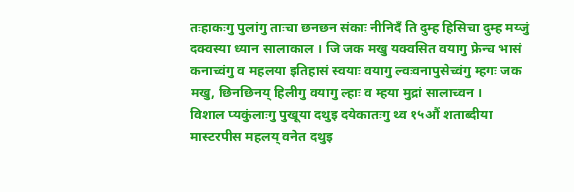तःहाकःगु पुलांगु ताःचा छनछन संकाः नीनिदँ ति दुम्ह हिसिचा दुम्ह मय्जुं दक्वस्या ध्यान सालाकाल । जि जक मखु यक्वसित वयागु फ्रेन्च भासं कनाच्वंगु व महलया इतिहासं स्वयाः वयागु ल्वःवनापुसेच्वंगु म्हगः जक मखु, छिनछिनय् हिलीगु वयागु ल्हाः व म्हया मुद्रां सालाच्वन ।
विशाल प्यकुंलाःगु पुखूया दथुइ दयेकातःगु थ्व १५औं शताब्दीया मास्टरपीस महलय् वनेत दथुइ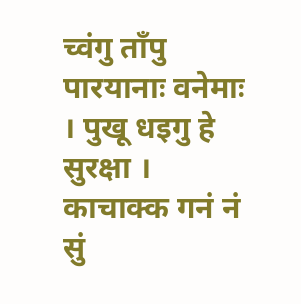च्वंगु ताँपु पारयानाः वनेमाः । पुखू धइगु हे सुरक्षा । काचाक्क गनं नं सुं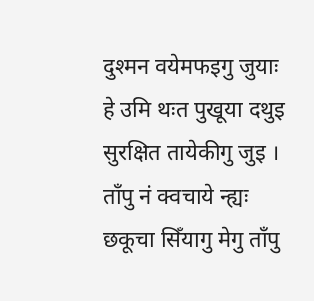दुश्मन वयेमफइगु जुयाः हे उमि थःत पुखूया दथुइ सुरक्षित तायेकीगु जुइ । ताँपु नं क्वचाये न्ह्यः छकूचा सिँयागु मेगु ताँपु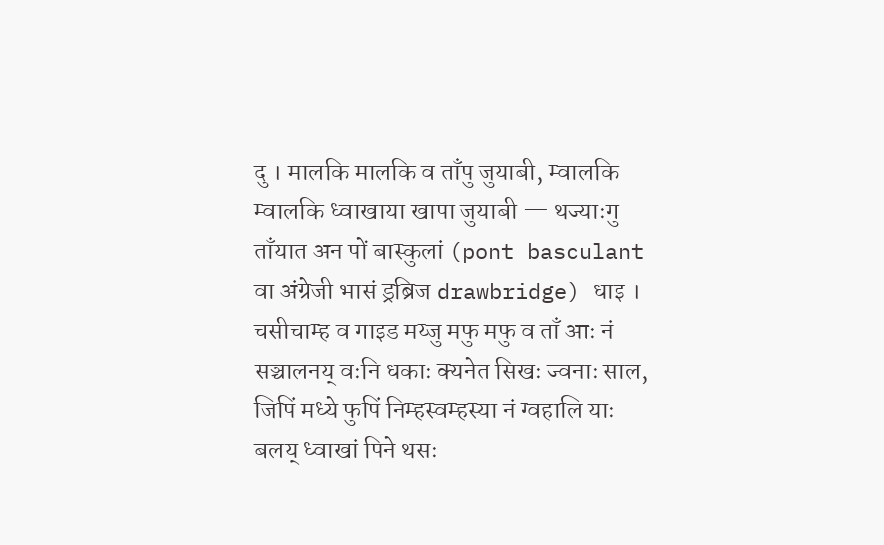दु । मालकि मालकि व ताँपु जुयाबी, म्वालकि म्वालकि ध्वाखाया खापा जुयाबी — थज्याःगु ताँयात अन पों बास्कुलां (pont basculant वा अंग्रेजी भासं ड्रब्रिज drawbridge) धाइ । चसीचाम्ह व गाइड मय्जु मफु मफु व ताँ आः नं सञ्चालनय् वःनि धकाः क्यनेत सिखः ज्वनाः साल, जिपिं मध्ये फुपिं निम्हस्वम्हस्या नं ग्वहालि याः बलय् ध्वाखां पिने थसः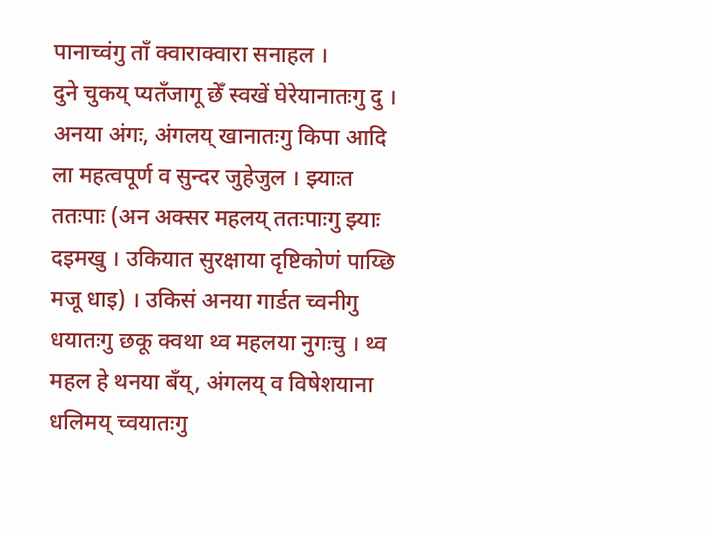पानाच्वंगु ताँ क्वाराक्वारा सनाहल ।
दुने चुकय् प्यतँजागू छेँ स्वखें घेरेयानातःगु दु । अनया अंगः, अंगलय् खानातःगु किपा आदि ला महत्वपूर्ण व सुन्दर जुहेजुल । झ्याःत ततःपाः (अन अक्सर महलय् ततःपाःगु झ्याः दइमखु । उकियात सुरक्षाया दृष्टिकोणं पाय्छि मजू धाइ) । उकिसं अनया गार्डत च्वनीगु धयातःगु छकू क्वथा थ्व महलया नुगःचु । थ्व महल हे थनया बँय्, अंगलय् व विषेशयाना धलिमय् च्वयातःगु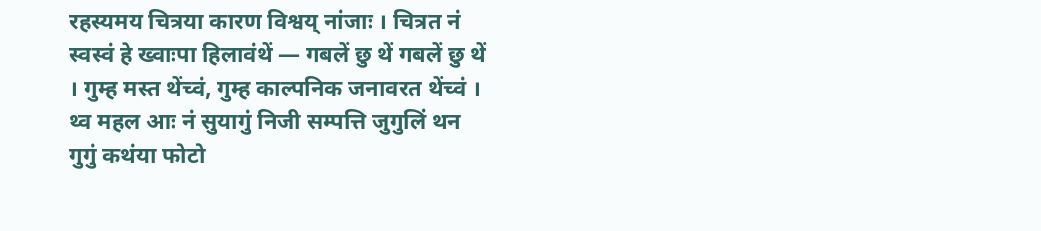रहस्यमय चित्रया कारण विश्वय् नांजाः । चित्रत नं स्वस्वं हे ख्वाःपा हिलावंथें — गबलें छु थें गबलें छु थें । गुम्ह मस्त थेंच्वं, गुम्ह काल्पनिक जनावरत थेंच्वं ।
थ्व महल आः नं सुयागुं निजी सम्पत्ति जुगुलिं थन गुगुं कथंया फोटो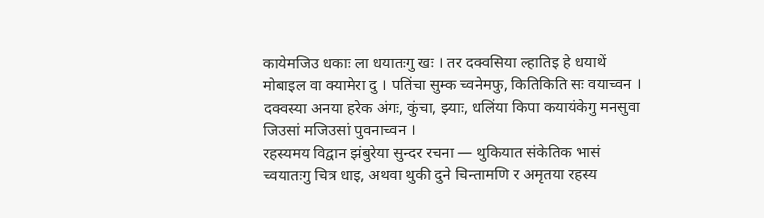कायेमजिउ धकाः ला धयातःगु खः । तर दक्वसिया ल्हातिइ हे धयाथें मोबाइल वा क्यामेरा दु । पतिंचा सुम्क च्वनेमफु, कितिकिति सः वयाच्वन । दक्वस्या अनया हरेक अंगः, कुंचा, झ्याः, धलिंया किपा कयायंकेगु मनसुवा जिउसां मजिउसां पुवनाच्वन ।
रहस्यमय विद्वान झंबुरेया सुन्दर रचना — थुकियात संकेतिक भासं च्वयातःगु चित्र धाइ, अथवा थुकी दुने चिन्तामणि र अमृतया रहस्य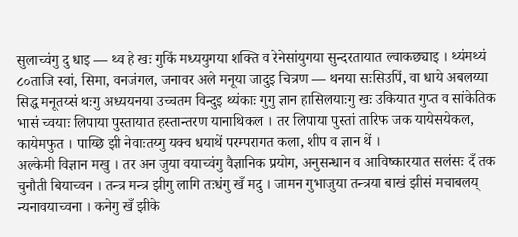सुलाच्वंगु दु धाइ — थ्व हे खः गुकिं मध्ययुगया शक्ति व रेनेसांयुगया सुन्दरतायात ल्वाकछ्याइ । थ्यंमथ्यं ८०ताजि स्वां, सिमा, वनजंगल, जनावर अले मनूया जादुइ चित्रण — थनया सःसिउपिं, वा धाये अबलय्या सिद्ध मनूतय्सं थःगु अध्ययनया उच्चतम विन्दुइ थ्यंकाः गुगु ज्ञान हासिलयाःगु खः उकियात गुप्त व सांकेतिक भासं च्वयाः लिपाया पुस्तायात हस्तान्तरण यानाथिकल । तर लिपाया पुस्तां तारिफ जक यायेसयेकल, कायेमफुत । पाय्छि झी नेवाःतय्गु यक्व धयाथें परम्परागत कला, शीप व ज्ञान थें ।
अल्केमी विज्ञान मखु । तर अन जुया वयाच्वंगु वैज्ञानिक प्रयोग, अनुसन्धान व आविष्कारयात सलंसः दँ तक चुनौती बियाच्वन । तन्त्र मन्त्र झीगु लागि तःधंगु खँ मदु । जामन गुभाजुया तन्त्रया बाखं झीसं मचाबलय् न्यनावयाच्वना । कनेगु खँ झीके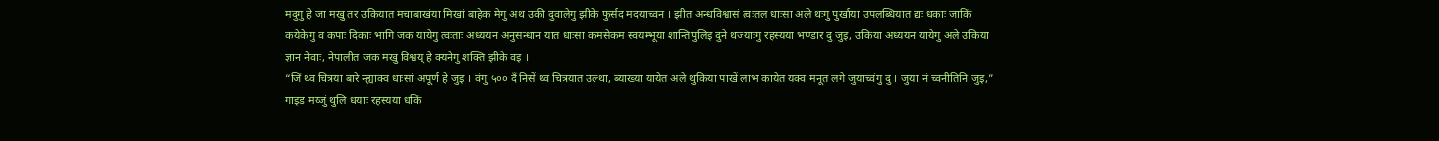मदुगु हे जा मखु तर उकियात मचाबाखंया मिखां बाहेक मेगु अथ उकी दुवालेगु झीके फुर्सद मदयाच्वन । झीत अन्धविश्वासं त्वःतल धाःसा अले थःगु पुर्खाया उपलब्धियात द्यः धकाः जाकिं कयेकेगु व कपाः दिकाः भागि जक यायेगु त्वःताः अध्ययन अनुसन्धान यात धाःसा कमसेकम स्वयम्भूया शान्तिपुलिइ दुने थज्याःगु रहस्यया भण्डार दु जुइ, उकिया अध्ययन यायेगु अले उकिया ज्ञान नेवाः, नेपालीत जक मखु विश्वय् हे क्यनेगु शक्ति झीके वइ ।
“जिं थ्व चित्रया बारे न्ह्याक्व धाःसां अपूर्ण हे जुइ । वंगु ५०० दँ निसें थ्व चित्रयात उल्था, ब्याख्या यायेत अले थुकिया पाखें लाभ कायेत यक्व मनूत लगे जुयाच्वंगु दु । जुया नं च्वनीतिनि जुइ,” गाइड मय्जुं थुलि धयाः रहस्यया धकिं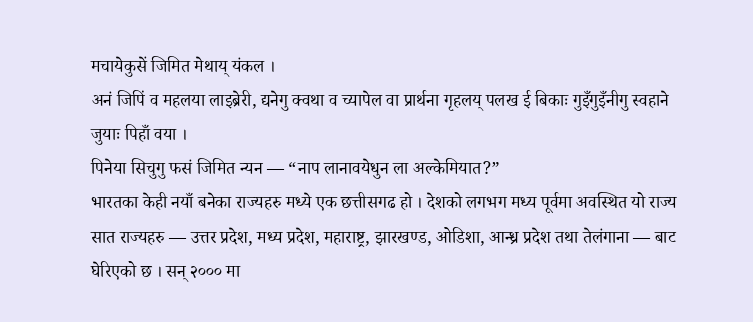मचायेकुसें जिमित मेथाय् यंकल ।
अनं जिपिं व महलया लाइब्रेरी, द्यनेगु क्वथा व च्यापेल वा प्रार्थना गृहलय् पलख ई बिकाः गुइँगुइँनीगु स्वहाने जुयाः पिहाँ वया ।
पिनेया सिचुगु फसं जिमित न्यन — “नाप लानावयेधुन ला अल्केमियात?”
भारतका केही नयाँ बनेका राज्यहरु मध्ये एक छत्तीसगढ हो । देशको लगभग मध्य पूर्वमा अवस्थित यो राज्य सात राज्यहरु — उत्तर प्रदेश, मध्य प्रदेश, महाराष्ट्र, झारखण्ड, ओडिशा, आन्ध्र प्रदेश तथा तेलंगाना — बाट घेरिएको छ । सन् २००० मा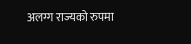अलग्ग राज्यको रुपमा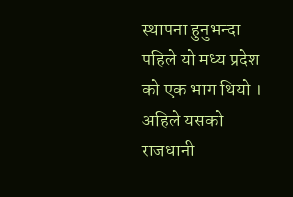स्थापना हुनुभन्दा पहिले यो मध्य प्रदेश को एक भाग थियो । अहिले यसको राजधानी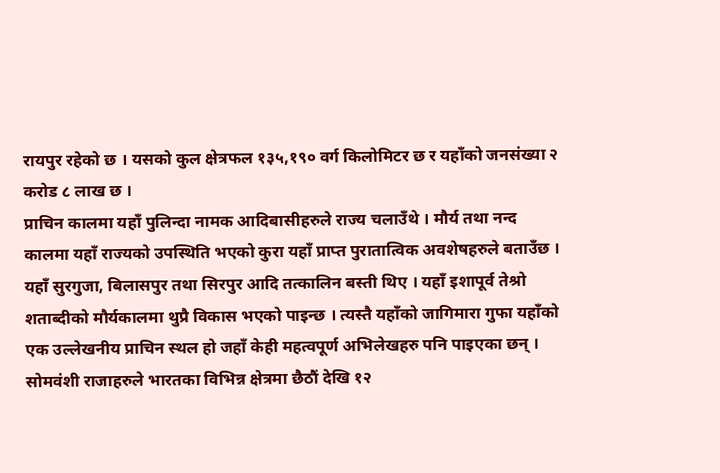रायपुर रहेको छ । यसको कुल क्षेत्रफल १३५,१९० वर्ग किलोमिटर छ र यहाँको जनसंख्या २ करोड ८ लाख छ ।
प्राचिन कालमा यहाँ पुलिन्दा नामक आदिबासीहरुले राज्य चलाउँथे । मौर्य तथा नन्द कालमा यहाँ राज्यको उपस्थिति भएको कुरा यहाँ प्राप्त पुरातात्विक अवशेषहरुले बताउँछ । यहाँ सुरगुजा, बिलासपुर तथा सिरपुर आदि तत्कालिन बस्ती थिए । यहाँ इशापूर्व तेश्रो शताब्दीको मौर्यकालमा थुप्रै विकास भएको पाइन्छ । त्यस्तै यहाँको जागिमारा गुफा यहाँको एक उल्लेखनीय प्राचिन स्थल हो जहाँ केही महत्वपूर्ण अभिलेखहरु पनि पाइएका छन् ।
सोमवंशी राजाहरुले भारतका विभिन्न क्षेत्रमा छैठौं देखि १२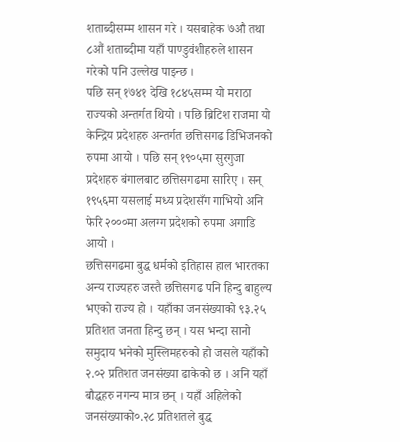शताब्दीसम्म शासन गरे । यसबाहेक ७औ तथा ८औं शताब्दीमा यहाँ पाण्डुवंशीहरुले शासन गरेको पनि उल्लेख पाइन्छ ।
पछि सन् १७४१ देखि १८४५सम्म यो मराठा राज्यको अन्तर्गत थियो । पछि ब्रिटिश राजमा यो केन्द्रिय प्रदेशहरु अन्तर्गत छत्तिसगढ डिभिजनको रुपमा आयो । पछि सन् १९०५मा सुरगुजा प्रदेशहरु बंगालबाट छत्तिसगढमा सारिए । सन् १९५६मा यसलाई मध्य प्रदेशसँग गाभियो अनि फेरि २०००मा अलग्ग प्रदेशको रुपमा अगाडि आयो ।
छत्तिसगढमा बुद्ध धर्मको इतिहास हाल भारतका अन्य राज्यहरु जस्तै छत्तिसगढ पनि हिन्दु बाहुल्य भएको राज्य हो । यहाँका जनसंख्याको ९३.२५ प्रतिशत जनता हिन्दु छन् । यस भन्दा सानो समुदाय भनेको मुस्लिमहरुको हो जसले यहाँको २.०२ प्रतिशत जनसंख्या ढाकेको छ । अनि यहाँ बौद्धहरु नगन्य मात्र छन् । यहाँ अहिलेको जनसंख्याको०.२८ प्रतिशतले बुद्ध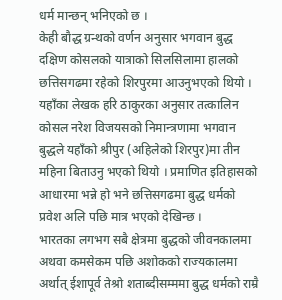धर्म मान्छन् भनिएको छ ।
केही बौद्ध ग्रन्थको वर्णन अनुसार भगवान बुद्ध दक्षिण कोसलको यात्राको सिलसिलामा हालको छत्तिसगढमा रहेको शिरपुरमा आउनुभएको थियो । यहाँका लेखक हरि ठाकुरका अनुसार तत्कालिन कोसल नरेश विजयसको निमान्त्रणामा भगवान बुद्धले यहाँको श्रीपुर (अहिलेको शिरपुर)मा तीन महिना बिताउनु भएको थियो । प्रमाणित इतिहासको आधारमा भन्ने हो भने छत्तिसगढमा बुद्ध धर्मको प्रवेश अलि पछि मात्र भएको देखिन्छ ।
भारतका लगभग सबै क्षेत्रमा बुद्धको जीवनकालमा अथवा कमसेकम पछि अशोकको राज्यकालमा अर्थात् ईशापूर्व तेश्रो शताब्दीसम्ममा बुद्ध धर्मको राम्रै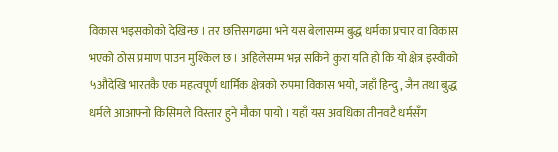विकास भइसकोको देखिन्छ । तर छत्तिसगढमा भने यस बेलासम्म बुद्ध धर्मका प्रचार वा विकास भएको ठोस प्रमाण पाउन मुश्किल छ । अहिलेसम्म भन्न सकिने कुरा यति हो कि यो क्षेत्र इस्वीको ५औदेखि भारतकै एक महत्वपूर्ण धार्मिक क्षेत्रको रुपमा विकास भयो, जहाँ हिन्दु, जैन तथा बुद्ध धर्मले आआफ्नो किसिमले विस्तार हुने मौका पायो । यहाँ यस अवधिका तीनवटै धर्मसँग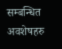सम्बन्धित अवशेषहरु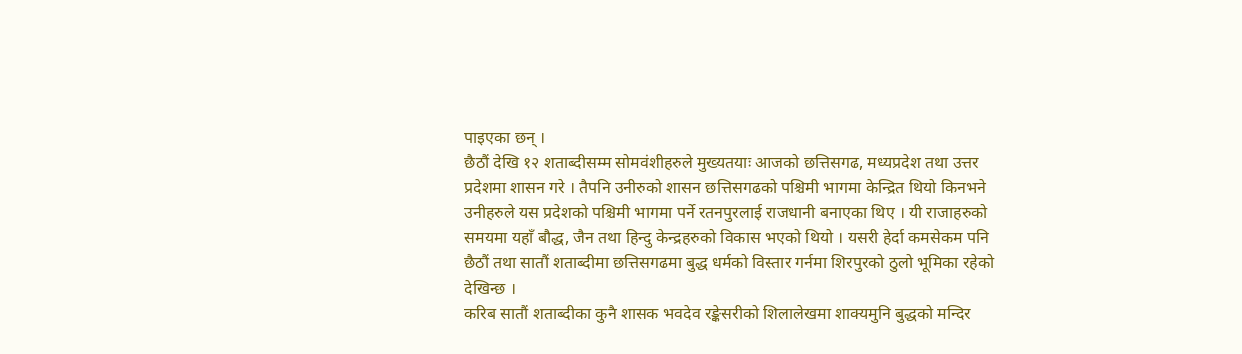पाइएका छन् ।
छैठौं देखि १२ शताब्दीसम्म सोमवंशीहरुले मुख्यतयाः आजको छत्तिसगढ, मध्यप्रदेश तथा उत्तर प्रदेशमा शासन गरे । तैपनि उनीरुको शासन छत्तिसगढको पश्चिमी भागमा केन्द्रित थियो किनभने उनीहरुले यस प्रदेशको पश्चिमी भागमा पर्ने रतनपुरलाई राजधानी बनाएका थिए । यी राजाहरुको समयमा यहाँ बौद्ध, जैन तथा हिन्दु केन्द्रहरुको विकास भएको थियो । यसरी हेर्दा कमसेकम पनि छैठौं तथा सातौं शताब्दीमा छत्तिसगढमा बुद्ध धर्मको विस्तार गर्नमा शिरपुरको ठुलो भूमिका रहेको देखिन्छ ।
करिब सातौं शताब्दीका कुनै शासक भवदेव रङ्केसरीको शिलालेखमा शाक्यमुनि बुद्धको मन्दिर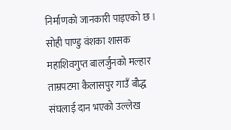निर्माणको जानकारी पाइएको छ । सोही पाण्डु वंशका शासक महाशिवगुप्त बालर्जुनको मल्हार ताम्रपटमा कैलासपुर गाउँ बौद्ध संघलाई दान भएको उल्लेख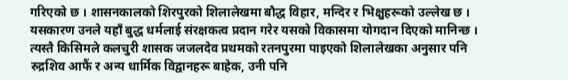गरिएको छ । शासनकालको शिरपुरको शिलालेखमा बौद्ध विहार, मन्दिर र भिक्षुहरूको उल्लेख छ । यसकारण उनले यहाँ बुद्ध धर्मलाई संरक्षकत्व प्रदान गरेर यसको विकासमा योगदान दिएको मानिन्छ ।
त्यस्तै किसिमले कलचुरी शासक जजलदेव प्रथमको रतनपुरमा पाइएको शिलालेखका अनुसार पनि रुद्रशिव आफैं र अन्य धार्मिक विद्वानहरू बाहेक, उनी पनि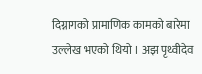दिग्नागको प्रामाणिक कामको बारेमा उल्लेख भएको थियो । अझ पृथ्वीदेव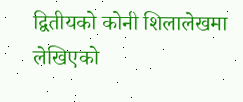द्वितीयको कोनी शिलालेखमा लेखिएको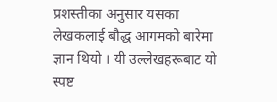प्रशस्तीका अनुसार यसका लेखकलाई बौद्ध आगमको बारेमा ज्ञान थियो । यी उल्लेखहरूबाट यो स्पष्ट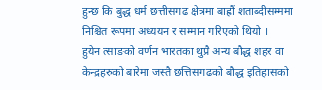हुन्छ कि बुद्ध धर्म छत्तीसगढ क्षेत्रमा बाह्रौं शताब्दीसम्ममा निश्चित रूपमा अध्ययन र सम्मान गरिएको थियो ।
हुयेन त्साङको वर्णन भारतका थुप्रै अन्य बौद्ध शहर वा केन्द्रहरुको बारेमा जस्तै छत्तिसगढको बौद्ध इतिहासको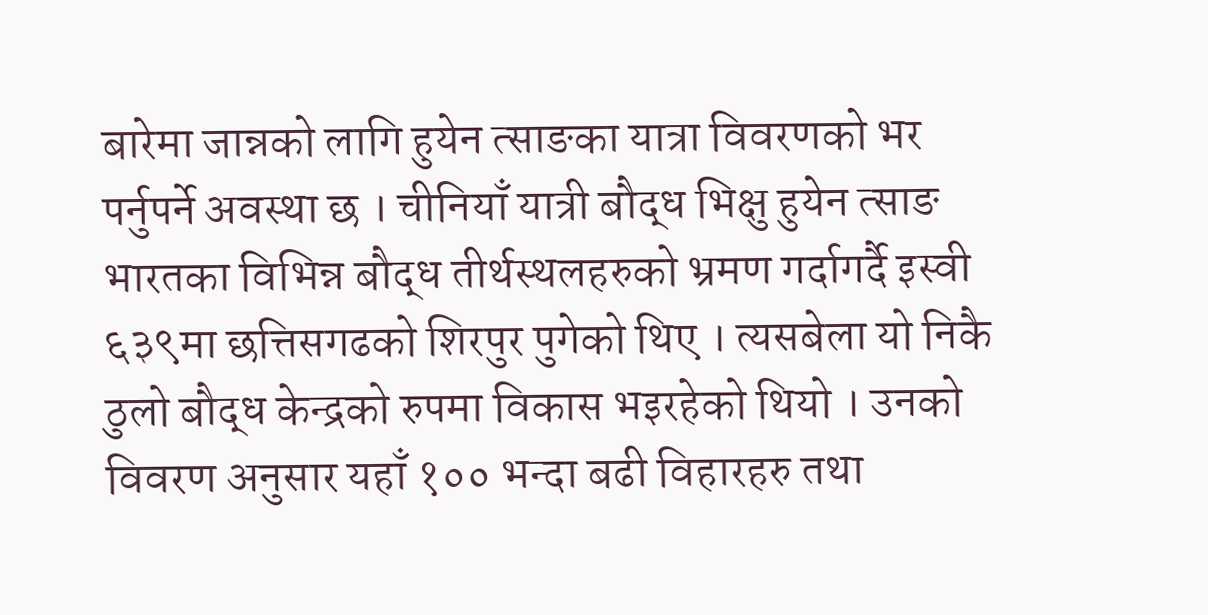बारेमा जान्नको लागि हुयेन त्साङका यात्रा विवरणको भर पर्नुपर्ने अवस्था छ । चीनियाँ यात्री बौद्ध भिक्षु हुयेन त्साङ भारतका विभिन्न बौद्ध तीर्थस्थलहरुको भ्रमण गर्दागर्दै इस्वी ६३९मा छत्तिसगढको शिरपुर पुगेको थिए । त्यसबेला यो निकै ठुलो बौद्ध केन्द्रको रुपमा विकास भइरहेको थियो । उनको विवरण अनुसार यहाँ १०० भन्दा बढी विहारहरु तथा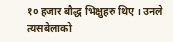१० हजार बौद्ध भिक्षुहरु थिए । उनले त्यसबेलाको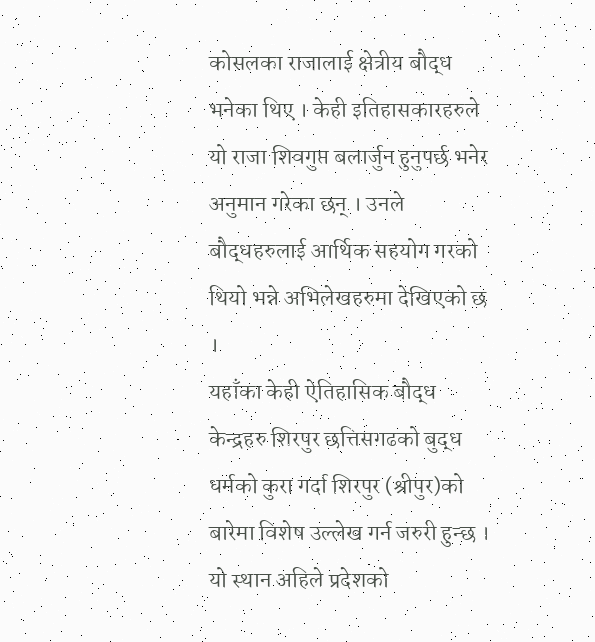कोसलका राजालाई क्षेत्रीय बौद्ध भनेका थिए । केही इतिहासकारहरुले यो राजा शिवगुप्त बलार्जुन हुनुपर्छ भनेर अनुमान गरेका छन् । उनले बौद्धहरुलाई आर्थिक सहयोग गरको थियो भन्ने अभिलेखहरुमा देखिएको छ ।
यहाँका केही ऐतिहासिक बौद्ध केन्द्रहरु शिरपुर छत्तिसगढको बुद्ध धर्मको कुरा गर्दा शिरपुर (श्रीपुर)को बारेमा विशेष उल्लेख गर्न जरुरी हुन्छ । यो स्थान अहिले प्रदेशको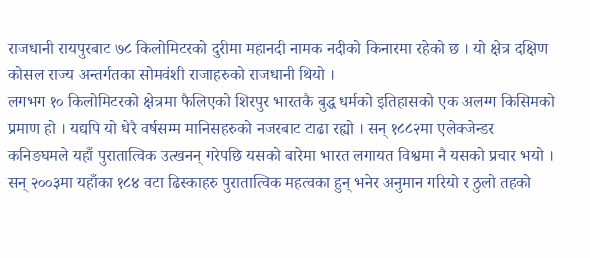राजधानी रायपुरबाट ७८ किलोमिटरको दुरीमा महानदी नामक नदीको किनारमा रहेको छ । यो क्षेत्र दक्षिण कोसल राज्य अन्तर्गतका सोमवंशी राजाहरुको राजधानी थियो ।
लगभग १० किलोमिटरको क्षेत्रमा फैलिएको शिरपुर भारतकै बुद्ध धर्मको इतिहासको एक अलग्ग किसिमको प्रमाण हो । यद्यपि यो धेरै वर्षसम्म मानिसहरुको नजरबाट टाढा रह्यो । सन् १८८२मा एलेक्जेन्डर कनिङघमले यहाँ पुरातात्विक उत्खनन् गरेपछि यसको बारेमा भारत लगायत विश्वमा नै यसको प्रचार भयो ।
सन् २००३मा यहाँका १८४ वटा ढिस्काहरु पुरातात्विक महत्वका हुन् भनेर अनुमान गरियो र ठुलो तहको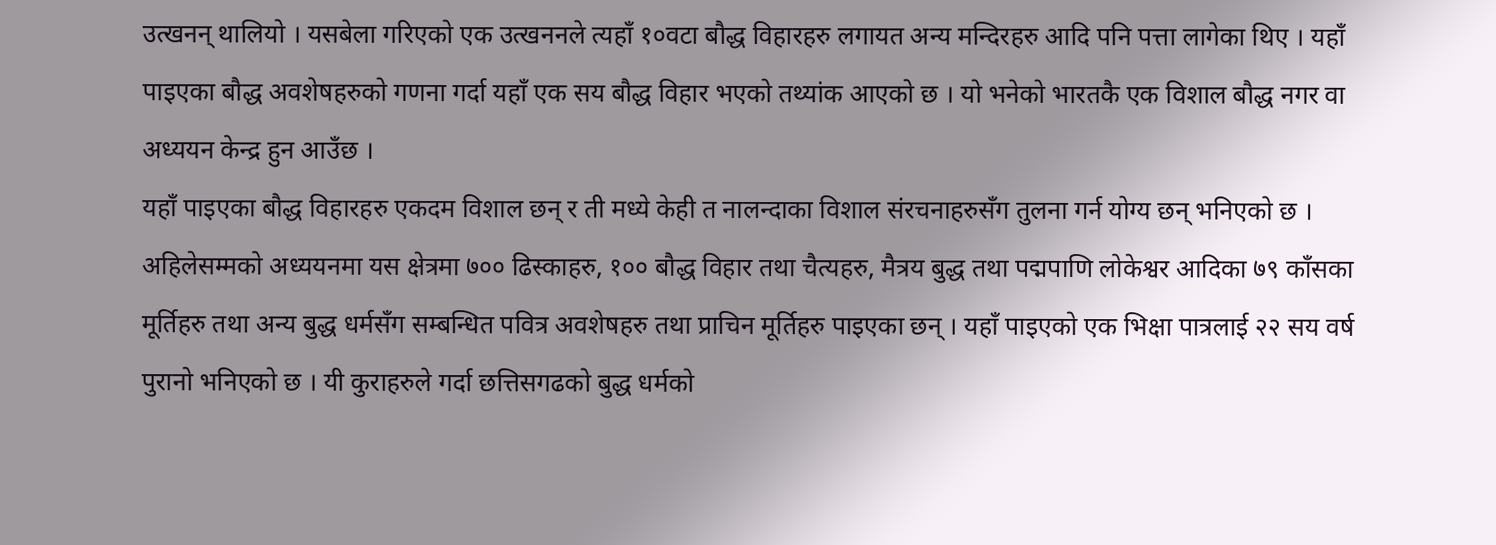उत्खनन् थालियो । यसबेला गरिएको एक उत्खननले त्यहाँ १०वटा बौद्ध विहारहरु लगायत अन्य मन्दिरहरु आदि पनि पत्ता लागेका थिए । यहाँ पाइएका बौद्ध अवशेषहरुको गणना गर्दा यहाँ एक सय बौद्ध विहार भएको तथ्यांक आएको छ । यो भनेको भारतकै एक विशाल बौद्ध नगर वा अध्ययन केन्द्र हुन आउँछ ।
यहाँ पाइएका बौद्ध विहारहरु एकदम विशाल छन् र ती मध्ये केही त नालन्दाका विशाल संरचनाहरुसँग तुलना गर्न योग्य छन् भनिएको छ । अहिलेसम्मको अध्ययनमा यस क्षेत्रमा ७०० ढिस्काहरु, १०० बौद्ध विहार तथा चैत्यहरु, मैत्रय बुद्ध तथा पद्मपाणि लोकेश्वर आदिका ७९ काँसका मूर्तिहरु तथा अन्य बुद्ध धर्मसँग सम्बन्धित पवित्र अवशेषहरु तथा प्राचिन मूर्तिहरु पाइएका छन् । यहाँ पाइएको एक भिक्षा पात्रलाई २२ सय वर्ष पुरानो भनिएको छ । यी कुराहरुले गर्दा छत्तिसगढको बुद्ध धर्मको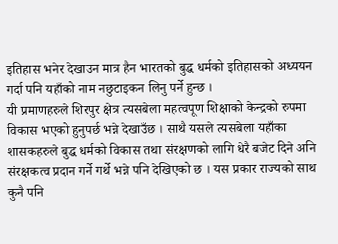इतिहास भनेर देखाउन मात्र हैन भारतको बुद्ध धर्मको इतिहासको अध्ययन गर्दा पनि यहाँको नाम नछुटाइकन लिनु पर्ने हुन्छ ।
यी प्रमाणहरुले शिरपुर क्षेत्र त्यसबेला महत्वपूण शिक्षाको केन्द्रको रुपमा विकास भएको हुनुपर्छ भन्ने देखाउँछ । साथै यसले त्यसबेला यहाँका शासकहरुले बुद्ध धर्मको विकास तथा संरक्षणको लागि धेरै बजेट दिने अनि संरक्षकत्व प्रदान गर्ने गर्थे भन्ने पनि देखिएको छ । यस प्रकार राज्यको साथ कुनै पनि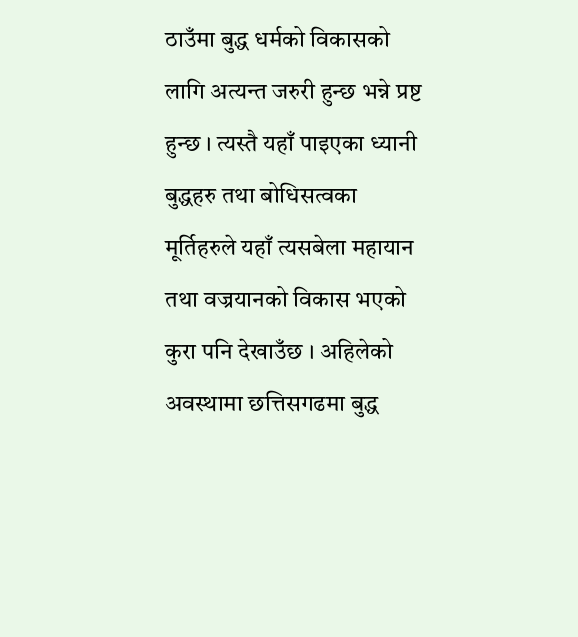ठाउँमा बुद्ध धर्मको विकासको लागि अत्यन्त जरुरी हुन्छ भन्ने प्रष्ट हुन्छ । त्यस्तै यहाँ पाइएका ध्यानी बुद्धहरु तथा बोधिसत्वका मूर्तिहरुले यहाँ त्यसबेला महायान तथा वज्रयानको विकास भएको कुरा पनि देखाउँछ । अहिलेको अवस्थामा छत्तिसगढमा बुद्ध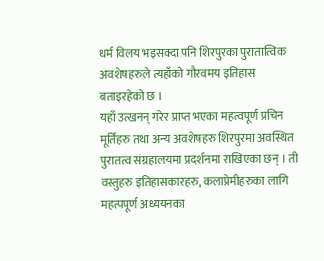धर्म विलय भइसक्दा पनि शिरपुरका पुरातात्विक अवशेषहरुले त्यहाँको गौरवमय इतिहास बताइरहेको छ ।
यहाँ उत्खनन् गरेर प्राप्त भएका महत्वपूर्ण प्रचिन मूर्तिहरु तथा अन्य अवशेषहरु शिरपुरमा अवस्थित पुरातत्व संग्रहालयमा प्रदर्शनमा राखिएका छन् । ती वस्तुहरु इतिहासकारहरु, कलाप्रेमीहरुका लागि महत्पपूर्ण अध्ययनका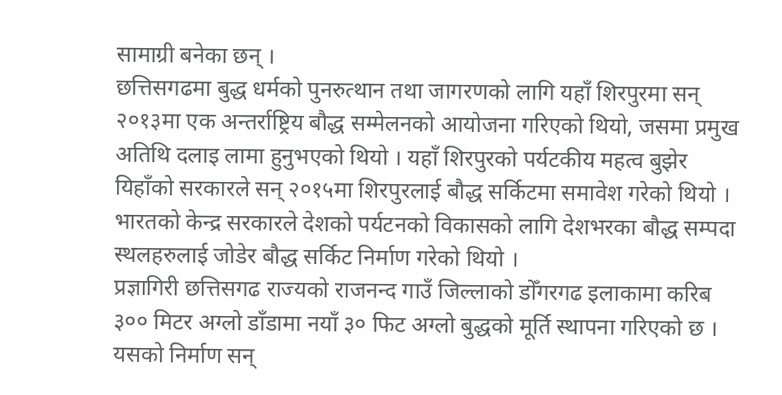सामाग्री बनेका छन् ।
छत्तिसगढमा बुद्ध धर्मको पुनरुत्थान तथा जागरणको लागि यहाँ शिरपुरमा सन् २०१३मा एक अन्तर्राष्ट्रिय बौद्ध सम्मेलनको आयोजना गरिएको थियो, जसमा प्रमुख अतिथि दलाइ लामा हुनुभएको थियो । यहाँ शिरपुरको पर्यटकीय महत्व बुझेर यिहाँको सरकारले सन् २०१५मा शिरपुरलाई बौद्ध सर्किटमा समावेश गरेको थियो । भारतको केन्द्र सरकारले देशको पर्यटनको विकासको लागि देशभरका बौद्ध सम्पदा स्थलहरुलाई जोडेर बौद्ध सर्किट निर्माण गरेको थियो ।
प्रज्ञागिरी छत्तिसगढ राज्यको राजनन्द गाउँ जिल्लाको डोँगरगढ इलाकामा करिब ३०० मिटर अग्लो डाँडामा नयाँ ३० फिट अग्लो बुद्धको मूर्ति स्थापना गरिएको छ । यसको निर्माण सन्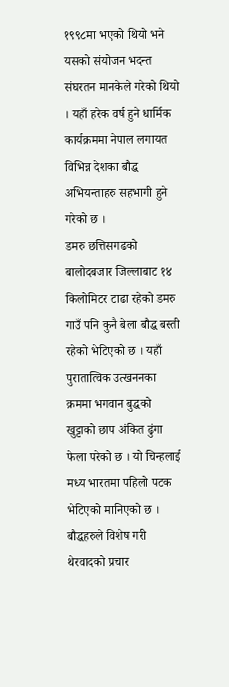१९९८मा भएको थियो भने यसको संयोजन भदन्त संघरतन मानकेले गरेको थियो । यहाँ हरेक वर्ष हुने धार्मिक कार्यक्रममा नेपाल लगायत विभिन्न देशका बौद्ध अभियन्ताहरु सहभागी हुने गरेको छ ।
डमरु छत्तिसगढको बालोदबजार जिल्लाबाट १४ किलोमिटर टाढा रहेको डमरु गाउँ पनि कुनै बेला बौद्ध बस्ती रहेको भेटिएको छ । यहाँ पुरातात्विक उत्खननका क्रममा भगवान बुद्धको खुट्टाको छाप अंकित ढुंगा फेला परेको छ । यो चिन्हलाई मध्य भारतमा पहिलो पटक भेटिएको मानिएको छ । बौद्धहरुले विशेष गरी थेरवादको प्रचार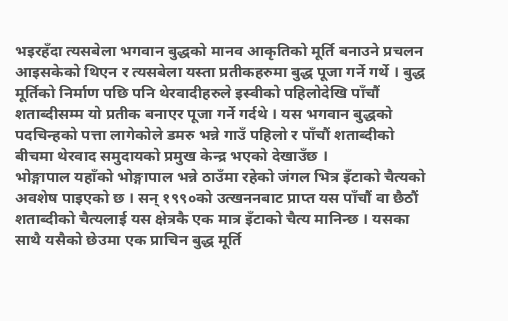भइरहँदा त्यसबेला भगवान बुद्धको मानव आकृतिको मूर्ति बनाउने प्रचलन आइसकेको थिएन र त्यसबेला यस्ता प्रतीकहरुमा बुद्ध पूजा गर्ने गर्थे । बुद्ध मूर्तिको निर्माण पछि पनि थेरवादीहरुले इस्वीको पहिलोदेखि पाँचौं शताब्दीसम्म यो प्रतीक बनाएर पूजा गर्ने गर्दथे । यस भगवान बुद्धको पदचिन्हको पत्ता लागेकोले डमरु भन्ने गाउँ पहिलो र पाँचौं शताब्दीको बीचमा थेरवाद समुदायको प्रमुख केन्द्र भएको देखाउँछ ।
भोङ्गापाल यहाँको भोङ्गापाल भन्ने ठाउँमा रहेको जंगल भित्र इँटाको चैत्यको अवशेष पाइएको छ । सन् १९९०को उत्खननबाट प्राप्त यस पाँचौं वा छैठौं शताब्दीको चैत्यलाई यस क्षेत्रकै एक मात्र इँटाको चैत्य मानिन्छ । यसका साथै यसैको छेउमा एक प्राचिन बुद्ध मूर्ति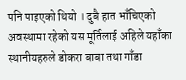पनि पाइएको थियो । दुबै हात भाँचिएको अवस्थामा रहेको यस मूर्तिलाई अहिले यहाँका स्थानीयहरुले डोकरा बाबा तथा गाँडा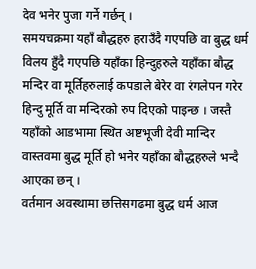देव भनेर पुजा गर्ने गर्छन् ।
समयचक्रमा यहाँ बौद्धहरु हराउँदै गएपछि वा बुद्ध धर्म विलय हुँदै गएपछि यहाँका हिन्दुहरुले यहाँका बौद्ध मन्दिर वा मूर्तिहरुलाई कपडाले बेरेर वा रंगलेपन गरेर हिन्दु मूर्ति वा मन्दिरको रुप दिएको पाइन्छ । जस्तै यहाँको आडभामा स्थित अष्टभूजी देवी मान्दिर वास्तवमा बुद्ध मूर्ति हो भनेर यहाँका बौद्धहरुले भन्दै आएका छन् ।
वर्तमान अवस्थामा छत्तिसगढमा बुद्ध धर्म आज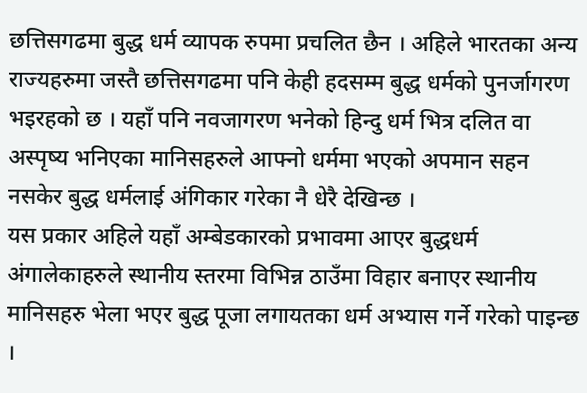छत्तिसगढमा बुद्ध धर्म व्यापक रुपमा प्रचलित छैन । अहिले भारतका अन्य राज्यहरुमा जस्तै छत्तिसगढमा पनि केही हदसम्म बुद्ध धर्मको पुनर्जागरण भइरहको छ । यहाँ पनि नवजागरण भनेको हिन्दु धर्म भित्र दलित वा अस्पृष्य भनिएका मानिसहरुले आफ्नो धर्ममा भएको अपमान सहन नसकेर बुद्ध धर्मलाई अंगिकार गरेका नै धेरै देखिन्छ ।
यस प्रकार अहिले यहाँ अम्बेडकारको प्रभावमा आएर बुद्धधर्म अंगालेकाहरुले स्थानीय स्तरमा विभिन्न ठाउँमा विहार बनाएर स्थानीय मानिसहरु भेला भएर बुद्ध पूजा लगायतका धर्म अभ्यास गर्ने गरेको पाइन्छ ।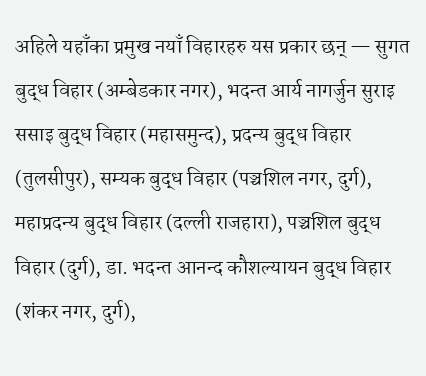अहिले यहाँका प्रमुख नयाँ विहारहरु यस प्रकार छन् — सुगत बुद्ध विहार (अम्बेडकार नगर), भदन्त आर्य नागर्जुन सुराइ ससाइ बुद्ध विहार (महासमुन्द), प्रदन्य बुद्ध विहार (तुलसीपुर), सम्यक बुद्ध विहार (पञ्चशिल नगर, दुर्ग), महाप्रदन्य बुद्ध विहार (दल्ली राजहारा), पञ्चशिल बुद्ध विहार (दुर्ग), डा. भदन्त आनन्द कौशल्यायन बुद्ध विहार (शंकर नगर, दुर्ग),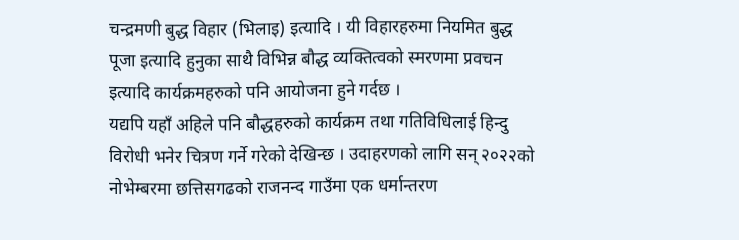चन्द्रमणी बुद्ध विहार (भिलाइ) इत्यादि । यी विहारहरुमा नियमित बुद्ध पूजा इत्यादि हुनुका साथै विभिन्न बौद्ध व्यक्तित्वको स्मरणमा प्रवचन इत्यादि कार्यक्रमहरुको पनि आयोजना हुने गर्दछ ।
यद्यपि यहाँ अहिले पनि बौद्धहरुको कार्यक्रम तथा गतिविधिलाई हिन्दु विरोधी भनेर चित्रण गर्ने गरेको देखिन्छ । उदाहरणको लागि सन् २०२२को नोभेम्बरमा छत्तिसगढको राजनन्द गाउँमा एक धर्मान्तरण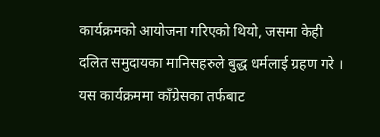कार्यक्रमको आयोजना गरिएको थियो, जसमा केही दलित समुदायका मानिसहरुले बुद्ध धर्मलाई ग्रहण गरे । यस कार्यक्रममा काँग्रेसका तर्फबाट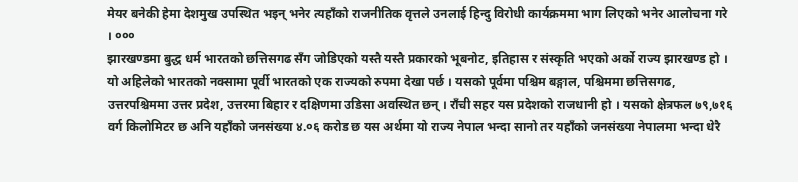मेयर बनेकी हेमा देशमुख उपस्थित भइन् भनेर त्यहाँको राजनीतिक वृत्तले उनलाई हिन्दु विरोधी कार्यक्रममा भाग लिएको भनेर आलोचना गरे । ०००
झारखण्डमा बुद्ध धर्म भारतको छत्तिसगढ सँग जोडिएको यस्तै यस्तै प्रकारको भूबनोट, इतिहास र संस्कृति भएको अर्को राज्य झारखण्ड हो । यो अहिलेको भारतको नक्सामा पूर्वी भारतको एक राज्यको रुपमा देखा पर्छ । यसको पूर्वमा पश्चिम बङ्गाल, पश्चिममा छत्तिसगढ, उत्तरपश्चिममा उत्तर प्रदेश, उत्तरमा बिहार र दक्षिणमा उडिसा अवस्थित छन् । राँची सहर यस प्रदेशको राजधानी हो । यसको क्षेत्रफल ७९,७१६ वर्ग किलोमिटर छ अनि यहाँको जनसंख्या ४.०६ करोड छ यस अर्थमा यो राज्य नेपाल भन्दा सानो तर यहाँको जनसंख्या नेपालमा भन्दा धेरै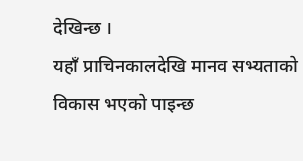देखिन्छ ।
यहाँ प्राचिनकालदेखि मानव सभ्यताको विकास भएको पाइन्छ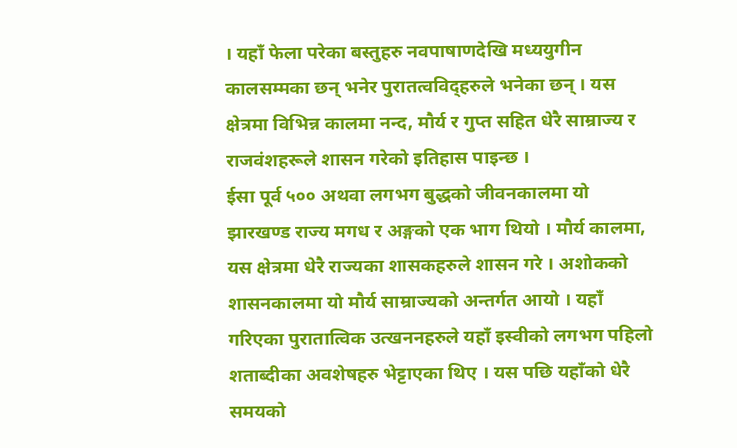। यहाँ फेला परेका बस्तुहरु नवपाषाणदेखि मध्ययुगीन कालसम्मका छन् भनेर पुरातत्वविद्हरुले भनेका छन् । यस क्षेत्रमा विभिन्न कालमा नन्द, मौर्य र गुप्त सहित धेरै साम्राज्य र राजवंशहरूले शासन गरेको इतिहास पाइन्छ ।
ईसा पूर्व ५०० अथवा लगभग बुद्धको जीवनकालमा यो झारखण्ड राज्य मगध र अङ्गको एक भाग थियो । मौर्य कालमा, यस क्षेत्रमा धेरै राज्यका शासकहरुले शासन गरे । अशोकको शासनकालमा यो मौर्य साम्राज्यको अन्तर्गत आयो । यहाँ गरिएका पुरातात्विक उत्खननहरुले यहाँ इस्वीको लगभग पहिलो शताब्दीका अवशेषहरु भेट्टाएका थिए । यस पछि यहाँको धेरै समयको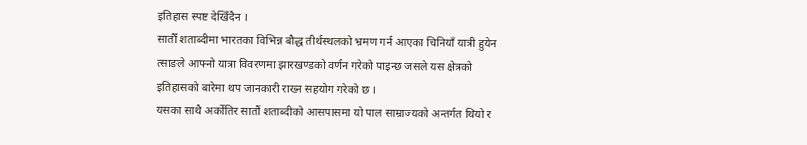इतिहास स्पष्ट देखिँदैन ।
सातौँ शताब्दीमा भारतका विभिन्न बौद्ध तीर्थस्थलको भ्रमण गर्न आएका चिनियाँ यात्री हुयेन त्साङले आफ्नो यात्रा विवरणमा झारखण्डको वर्णन गरेको पाइन्छ जसले यस क्षेत्रको इतिहासको बारेमा थप जानकारी राख्न सहयोग गरेको छ ।
यसका साथै अर्कोतिर सातौं शताब्दीको आसपासमा यो पाल साम्राज्यको अन्तर्गत थियो र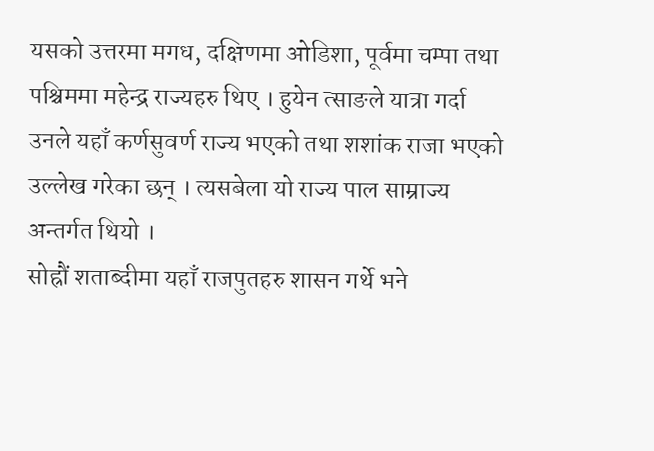यसको उत्तरमा मगध, दक्षिणमा ओडिशा, पूर्वमा चम्पा तथा पश्चिममा महेन्द्र राज्यहरु थिए । हुयेन त्साङले यात्रा गर्दा उनले यहाँ कर्णसुवर्ण राज्य भएको तथा शशांक राजा भएको उल्लेख गरेका छन् । त्यसबेला यो राज्य पाल साम्राज्य अन्तर्गत थियो ।
सोह्रौं शताब्दीमा यहाँ राजपुतहरु शासन गर्थे भने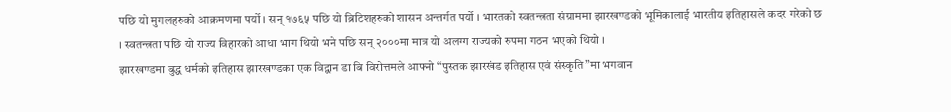पछि यो मुगलहरुको आक्रमणमा पर्यो । सन् १७६५ पछि यो ब्रिटिशहरुको शासन अन्तर्गत पर्यो । भारतको स्वतन्त्रता संग्राममा झारखण्डको भूमिकालाई भारतीय इतिहासले कदर गरेको छ । स्वतन्त्रता पछि यो राज्य विहारको आधा भाग थियो भने पछि सन् २०००मा मात्र यो अलग्ग राज्यको रुपमा गठन भएको थियो ।
झारखण्डमा बुद्ध धर्मको इतिहास झारखण्डका एक विद्वान डा बि विरोत्तमले आफ्नो “पुस्तक झारखंड इतिहास एवं संस्कृति”मा भगवान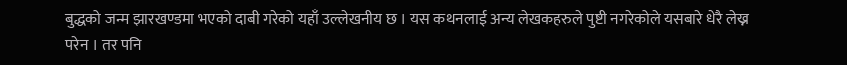बुद्धको जन्म झारखण्डमा भएको दाबी गरेको यहाँ उल्लेखनीय छ । यस कथनलाई अन्य लेखकहरुले पुष्टी नगरेकोले यसबारे धेरै लेख्न परेन । तर पनि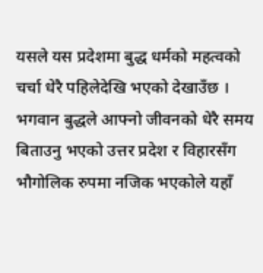यसले यस प्रदेशमा बुद्ध धर्मको महत्वको चर्चा धेरै पहिलेदेखि भएको देखाउँछ । भगवान बुद्धले आफ्नो जीवनको धेरै समय बिताउनु भएको उत्तर प्रदेश र विहारसँग भौगोलिक रुपमा नजिक भएकोले यहाँ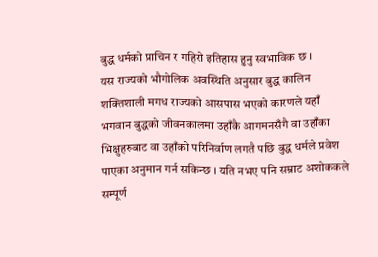बुद्ध धर्मको प्राचिन र गहिरो इतिहास हुनु स्वभाविक छ ।
यस राज्यको भौगोलिक अवस्थिति अनुसार बुद्ध कालिन शक्तिशाली मगध राज्यको आसपास भएको कारणले यहाँ भगवान बुद्धको जीवनकालमा उहाँकै आगमनसँगै वा उहाँका भिक्षुहरुबाट वा उहाँको परिनिर्वाण लगतै पछि बुद्ध धर्मले प्रवेश पाएका अनुमान गर्न सकिन्छ । यति नभए पनि सम्राट अशोककले सम्पूर्ण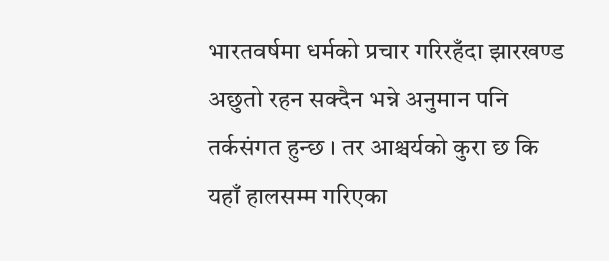भारतवर्षमा धर्मको प्रचार गरिरहँदा झारखण्ड अछुतो रहन सक्दैन भन्ने अनुमान पनि तर्कसंगत हुन्छ । तर आश्चर्यको कुरा छ कि यहाँ हालसम्म गरिएका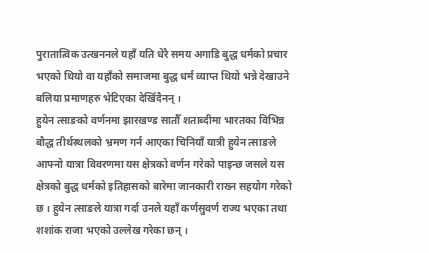पुरातात्विक उत्खननले यहाँ यति धेरै समय अगाडि बुद्ध धर्मको प्रचार भएको थियो वा यहाँको समाजमा बुद्ध धर्म व्याप्त थियो भन्ने देखाउने बलिया प्रमाणहरु भेटिएका देखिँदैनन् ।
हुयेन त्साङको वर्णनमा झारखण्ड सातौँ शताब्दीमा भारतका विभिन्न बौद्ध तीर्थस्थलको भ्रमण गर्न आएका चिनियाँ यात्री हुयेन त्साङले आफ्नो यात्रा विवरणमा यस क्षेत्रको वर्णन गरेको पाइन्छ जसले यस क्षेत्रको बुद्ध धर्मको इतिहासको बारेमा जानकारी राख्न सहयोग गरेको छ । हुयेन त्साङले यात्रा गर्दा उनले यहाँ कर्णसुवर्ण राज्य भएका तथा शशांक राजा भएको उल्लेख गरेका छन् ।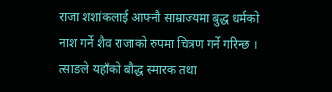राजा शशांकलाई आफ्नौ साम्राज्यमा बुद्ध धर्मको नाश गर्ने शैव राजाको रुपमा चित्रण गर्ने गरिन्छ । त्साङले यहाँको बौद्ध स्मारक तथा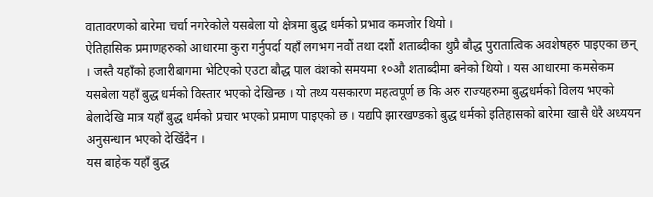वातावरणको बारेमा चर्चा नगरेकोले यसबेला यो क्षेत्रमा बुद्ध धर्मको प्रभाव कमजोर थियो ।
ऐतिहासिक प्रमाणहरुको आधारमा कुरा गर्नुपर्दा यहाँ लगभग नवौं तथा दशौं शताब्दीका थुप्रै बौद्ध पुरातात्विक अवशेषहरु पाइएका छन् । जस्तै यहाँको हजारीबागमा भेटिएको एउटा बौद्ध पाल वंशको समयमा १०औ शताब्दीमा बनेको थियो । यस आधारमा कमसेकम यसबेला यहाँ बुद्ध धर्मको विस्तार भएको देखिन्छ । यो तथ्य यसकारण महत्वपूर्ण छ कि अरु राज्यहरुमा बुद्धधर्मको विलय भएको बेलादेखि मात्र यहाँ बुद्ध धर्मको प्रचार भएको प्रमाण पाइएको छ । यद्यपि झारखण्डको बुद्ध धर्मको इतिहासको बारेमा खासै धेरै अध्ययन अनुसन्धान भएको देखिँदैन ।
यस बाहेक यहाँ बुद्ध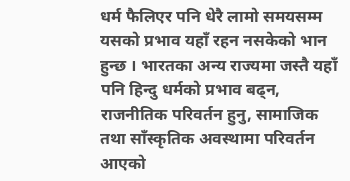धर्म फैलिएर पनि धेरै लामो समयसम्म यसको प्रभाव यहाँ रहन नसकेको भान हुन्छ । भारतका अन्य राज्यमा जस्तै यहाँ पनि हिन्दु धर्मको प्रभाव बढ्न, राजनीतिक परिवर्तन हुनु, सामाजिक तथा साँस्कृतिक अवस्थामा परिवर्तन आएको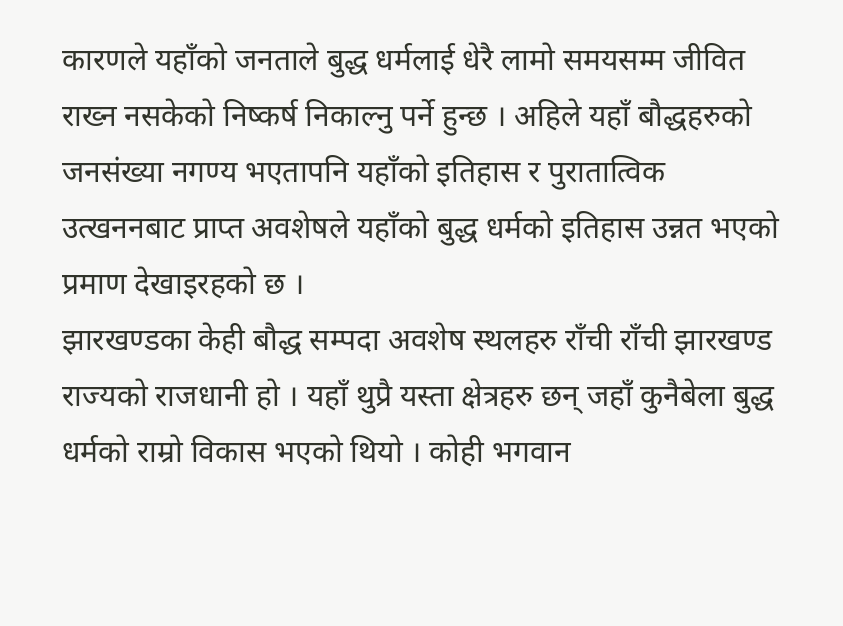कारणले यहाँको जनताले बुद्ध धर्मलाई धेरै लामो समयसम्म जीवित राख्न नसकेको निष्कर्ष निकाल्नु पर्ने हुन्छ । अहिले यहाँ बौद्धहरुको जनसंख्या नगण्य भएतापनि यहाँको इतिहास र पुरातात्विक उत्खननबाट प्राप्त अवशेषले यहाँको बुद्ध धर्मको इतिहास उन्नत भएको प्रमाण देखाइरहको छ ।
झारखण्डका केही बौद्ध सम्पदा अवशेष स्थलहरु राँची राँची झारखण्ड राज्यको राजधानी हो । यहाँ थुप्रै यस्ता क्षेत्रहरु छन् जहाँ कुनैबेला बुद्ध धर्मको राम्रो विकास भएको थियो । कोही भगवान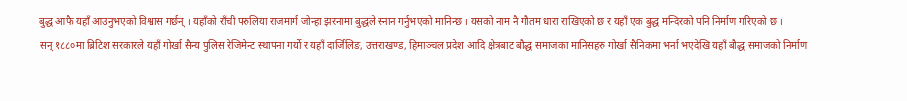बुद्ध आफै यहाँ आउनुभएको विश्वास गर्छन् । यहाँको राँची परुलिया राजमार्ग जोन्हा झरनामा बुद्धले स्नान गर्नुभएको मानिन्छ । यसको नाम नै गौतम धारा राखिएको छ र यहाँ एक बुद्ध मन्दिरको पनि निर्माण गरिएको छ ।
सन् १८८०मा ब्रिटिश सरकारले यहाँ गोर्खा सैन्य पुलिस रेजिमेन्ट स्थापना गर्यो र यहाँ दार्जिलिङ, उत्तराखण्ड, हिमाञ्चल प्रदेश आदि क्षेत्रबाट बौद्ध समाजका मानिसहरु गोर्खा सैनिकमा भर्ना भएदेखि यहाँ बौद्ध समाजको निर्माण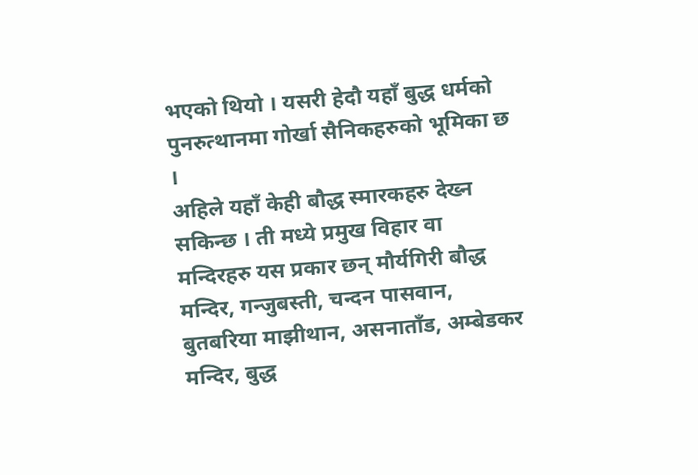भएको थियो । यसरी हेदौ यहाँ बुद्ध धर्मको पुनरुत्थानमा गोर्खा सैनिकहरुको भूमिका छ ।
अहिले यहाँ केही बौद्ध स्मारकहरु देख्न सकिन्छ । ती मध्ये प्रमुख विहार वा मन्दिरहरु यस प्रकार छन् मौर्यगिरी बौद्ध मन्दिर, गन्जुबस्ती, चन्दन पासवान, बुतबरिया माझीथान, असनाताँड, अम्बेडकर मन्दिर, बुद्ध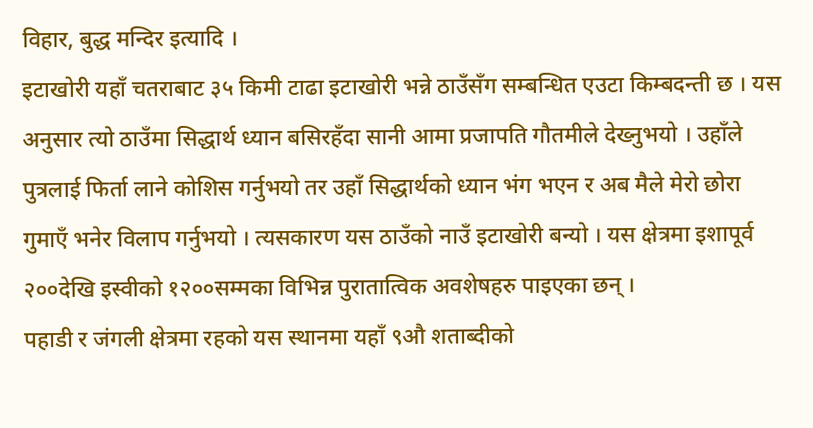विहार, बुद्ध मन्दिर इत्यादि ।
इटाखोरी यहाँ चतराबाट ३५ किमी टाढा इटाखोरी भन्ने ठाउँसँग सम्बन्धित एउटा किम्बदन्ती छ । यस अनुसार त्यो ठाउँमा सिद्धार्थ ध्यान बसिरहँदा सानी आमा प्रजापति गौतमीले देख्नुभयो । उहाँले पुत्रलाई फिर्ता लाने कोशिस गर्नुभयो तर उहाँ सिद्धार्थको ध्यान भंग भएन र अब मैले मेरो छोरा गुमाएँ भनेर विलाप गर्नुभयो । त्यसकारण यस ठाउँको नाउँ इटाखोरी बन्यो । यस क्षेत्रमा इशापूर्व २००देखि इस्वीको १२००सम्मका विभिन्न पुरातात्विक अवशेषहरु पाइएका छन् ।
पहाडी र जंगली क्षेत्रमा रहको यस स्थानमा यहाँ ९औ शताब्दीको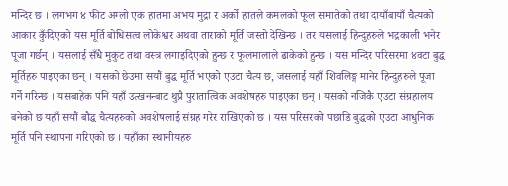मन्दिर छ । लगभग ४ फीट अग्लो एक हातमा अभय मुद्रा र अर्को हातले कमलको फूल समातेको तथा दायाँबायाँ चैत्यको आकार कुँदिएको यस मूर्ति बोधिसत्व लोकेश्वर अथवा ताराको मूर्ति जस्तो देखिन्छ । तर यसलाई हिन्दुहरुले भद्रकाली भनेर पूजा गर्छन् । यसलाई सँधै मुकुट तथा वस्त्र लगाइदिएको हुन्छ र फूलमालाले ढाकेको हुन्छ । यस मन्दिर परिसरमा ४वटा बुद्ध मूर्तिहरु पाइएका छन् । यसको छेउमा सयौं बुद्ध मूर्ति भएको एउटा चैत्य छ, जसलाई यहाँ शिवलिङ्ग मानेर हिन्दुहरुले पूजा गर्ने गरिन्छ । यसबाहेक पनि यहाँ उत्खनन्बाट थुप्रै पुरातात्विक अवशेषहरु पाइएका छन् । यसको नजिकै एउटा संग्रहालय बनेको छ यहाँ सयौं बौद्ध चैत्यहरुको अवशेषलाई संग्रह गरेर राखिएको छ । यस परिसरको पछाडि बुद्धको एउटा आधुनिक मूर्ति पनि स्थापना गरिएको छ । यहाँका स्थानीयहरु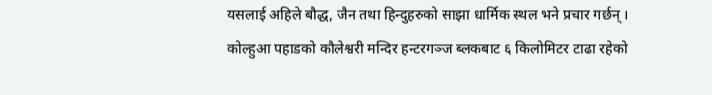यसलाई अहिले बौद्ध, जैन तथा हिन्दुहरुको साझा धार्मिक स्थल भने प्रचार गर्छन् ।
कोल्हुआ पहाडको कौलेश्वरी मन्दिर हन्टरगञ्ज ब्लकबाट ६ किलोमिटर टाढा रहेको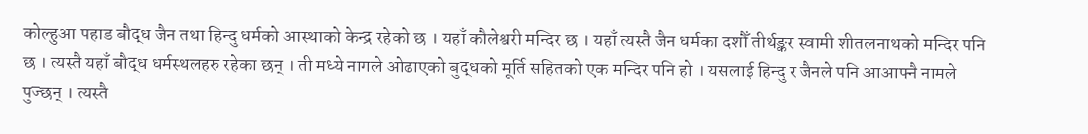कोल्हुआ पहाड बौद्ध जैन तथा हिन्दु धर्मको आस्थाको केन्द्र रहेको छ । यहाँ कौलेश्वरी मन्दिर छ । यहाँ त्यस्तै जैन धर्मका दशौँ तीर्थङ्कर स्वामी शीतलनाथको मन्दिर पनि छ । त्यस्तै यहाँ बौद्ध धर्मस्थलहरु रहेका छन् । ती मध्ये नागले ओढाएको बुद्धको मूर्ति सहितको एक मन्दिर पनि हो । यसलाई हिन्दु र जैनले पनि आआफ्नै नामले पुज्छन् । त्यस्तै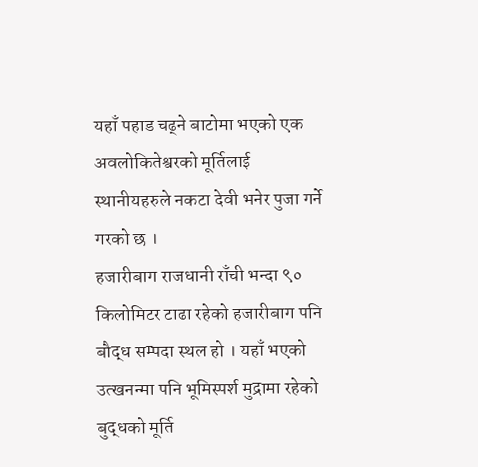यहाँ पहाड चढ्ने बाटोमा भएको एक अवलोकितेश्वरको मूर्तिलाई स्थानीयहरुले नकटा देवी भनेर पुजा गर्ने गरको छ ।
हजारीबाग राजधानी राँची भन्दा ९० किलोमिटर टाढा रहेको हजारीबाग पनि बौद्ध सम्पदा स्थल हो । यहाँ भएको उत्खनन्मा पनि भूमिस्पर्श मुद्रामा रहेको बुद्धको मूर्ति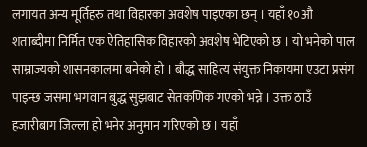लगायत अन्य मूर्तिहरु तथा विहारका अवशेष पाइएका छन् । यहाँ १०औ शताब्दीमा निर्मित एक ऐतिहासिक विहारको अवशेष भेटिएको छ । यो भनेको पाल साम्राज्यको शासनकालमा बनेको हो । बौद्ध साहित्य संयुक्त निकायमा एउटा प्रसंग पाइन्छ जसमा भगवान बुद्ध सुझबाट सेतकणिक गएको भन्ने । उक्त ठाउँ हजारीबाग जिल्ला हो भनेर अनुमान गरिएको छ । यहाँ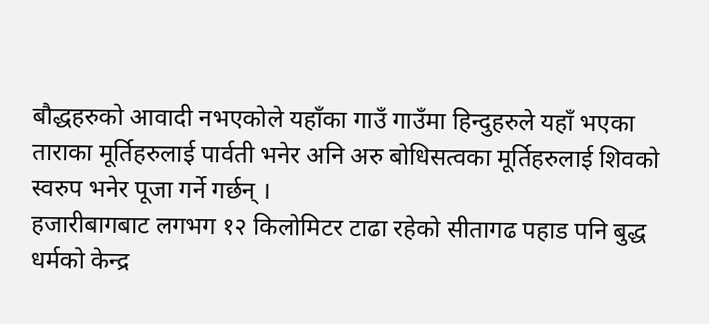बौद्धहरुको आवादी नभएकोले यहाँका गाउँ गाउँमा हिन्दुहरुले यहाँ भएका ताराका मूर्तिहरुलाई पार्वती भनेर अनि अरु बोधिसत्वका मूर्तिहरुलाई शिवको स्वरुप भनेर पूजा गर्ने गर्छन् ।
हजारीबागबाट लगभग १२ किलोमिटर टाढा रहेको सीतागढ पहाड पनि बुद्ध धर्मको केन्द्र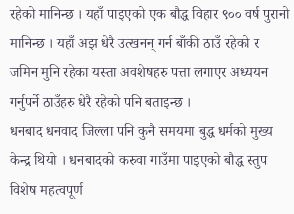रहेको मानिन्छ । यहाँ पाइएको एक बौद्ध विहार ९०० वर्ष पुरानो मानिन्छ । यहाँ अझ धेरै उत्खनन् गर्न बाँकी ठाउँ रहेको र जमिन मुनि रहेका यस्ता अवशेषहरु पत्ता लगाएर अध्ययन गर्नुपर्ने ठाउँहरु धेरै रहेको पनि बताइन्छ ।
धनबाद धनवाद जिल्ला पनि कुनै समयमा बुद्ध धर्मको मुख्य केन्द्र थियो । धनबादको करुवा गाउँमा पाइएको बौद्ध स्तुप विशेष महत्वपूर्ण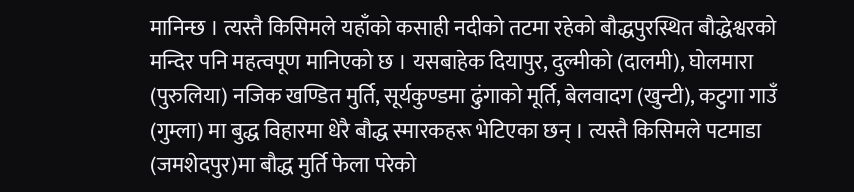मानिन्छ । त्यस्तै किसिमले यहाँको कसाही नदीको तटमा रहेको बौद्धपुरस्थित बौद्धेश्वरको मन्दिर पनि महत्वपूण मानिएको छ । यसबाहेक दियापुर, दुल्मीको (दालमी), घोलमारा (पुरुलिया) नजिक खण्डित मुर्ति, सूर्यकुण्डमा ढुंगाको मूर्ति, बेलवादग (खुन्टी), कटुगा गाउँ (गुम्ला) मा बुद्ध विहारमा धेरै बौद्ध स्मारकहरू भेटिएका छन् । त्यस्तै किसिमले पटमाडा (जमशेदपुर)मा बौद्ध मुर्ति फेला परेको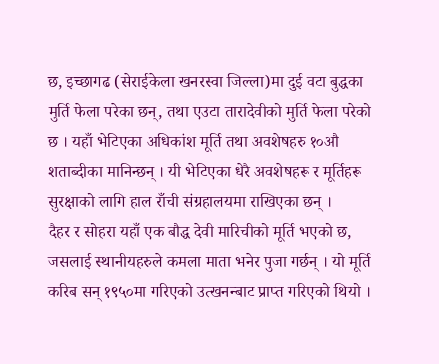छ, इच्छागढ (सेराईकेला खनरस्वा जिल्ला)मा दुई वटा बुद्धका मुर्ति फेला परेका छन्, तथा एउटा तारादेवीको मुर्ति फेला परेको छ । यहाँ भेटिएका अधिकांश मूर्ति तथा अवशेषहरु १०औ शताब्दीका मानिन्छन् । यी भेटिएका धेरै अवशेषहरू र मूर्तिहरू सुरक्षाको लागि हाल राँची संग्रहालयमा राखिएका छन् ।
दैहर र सोहरा यहाँ एक बौद्ध देवी मारिचीको मूर्ति भएको छ, जसलाई स्थानीयहरुले कमला माता भनेर पुजा गर्छन् । यो मूर्ति करिब सन् १९५०मा गरिएको उत्खनन्बाट प्राप्त गरिएको थियो ।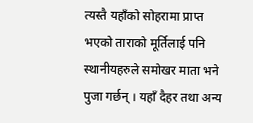त्यस्तै यहाँको सोहरामा प्राप्त भएको ताराको मूर्तिलाई पनि स्थानीयहरुले समोखर माता भने पुजा गर्छन् । यहाँ दैहर तथा अन्य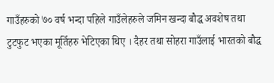गाउँहरुको ७० वर्ष भन्दा पहिले गाउँलेहरुले जमिन खन्दा बौद्ध अवशेष तथा टुटफुट भएका मूर्तिहरु भेटिएका थिए । दैहर तथा सोहरा गाउँलाई भारतको बौद्ध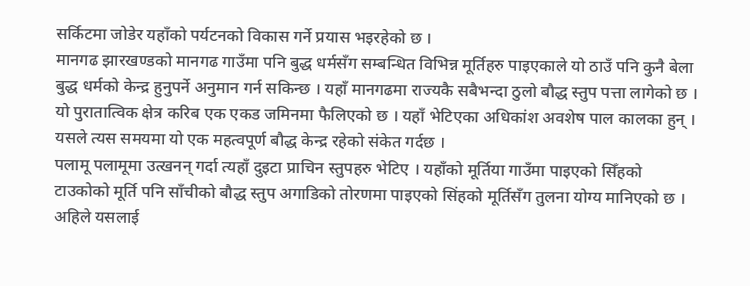सर्किटमा जोडेर यहाँको पर्यटनको विकास गर्ने प्रयास भइरहेको छ ।
मानगढ झारखण्डको मानगढ गाउँमा पनि बुद्ध धर्मसँग सम्बन्धित विभिन्न मूर्तिहरु पाइएकाले यो ठाउँ पनि कुनै बेला बुद्ध धर्मको केन्द्र हुनुपर्ने अनुमान गर्न सकिन्छ । यहाँ मानगढमा राज्यकै सबैभन्दा ठुलो बौद्ध स्तुप पत्ता लागेको छ । यो पुरातात्विक क्षेत्र करिब एक एकड जमिनमा फैलिएको छ । यहाँ भेटिएका अधिकांश अवशेष पाल कालका हुन् । यसले त्यस समयमा यो एक महत्वपूर्ण बौद्ध केन्द्र रहेको संकेत गर्दछ ।
पलामू पलामूमा उत्खनन् गर्दा त्यहाँ दुइटा प्राचिन स्तुपहरु भेटिए । यहाँको मूर्तिया गाउँमा पाइएको सिँहको टाउकोको मूर्ति पनि साँचीको बौद्ध स्तुप अगाडिको तोरणमा पाइएको सिंहको मूर्तिसँग तुलना योग्य मानिएको छ । अहिले यसलाई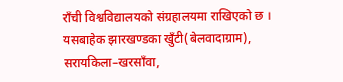राँची विश्वविद्यालयको संग्रहालयमा राखिएको छ ।
यसबाहेक झारखण्डका खुँटी(बेलवादाग्राम), सरायकिला–खरसाँवा,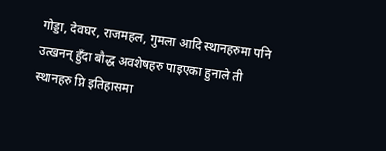गोड्डा, देवघर, राजमहल, गुमला आदि स्थानहरुमा पनि उत्खनन् हुँदा बौद्ध अवशेषहरु पाइएका हुनाले ती स्थानहरु प्नि इतिहासमा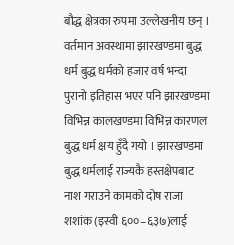बौद्ध क्षेत्रका रुपमा उल्लेखनीय छन् ।
वर्तमान अवस्थामा झारखण्डमा बुद्ध धर्म बुद्ध धर्मको हजार वर्ष भन्दा पुरानो इतिहास भएर पनि झारखण्डमा विभिन्न कालखण्डमा विभिन्न कारणल बुद्ध धर्म क्षय हुँदै गयो । झारखण्डमा बुद्ध धर्मलाई राज्यकै हस्तक्षेपबाट नाश गराउने कामको दोष राजा शशांक (इस्वी ६००–६३७)लाई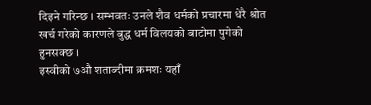दिइने गरिन्छ । सम्भवतः उनले शैव धर्मको प्रचारमा धेरै श्रोत खर्च गरेको कारणले बुद्ध धर्म विलयको बाटोमा पुगेको हुनसक्छ ।
इस्वीको ७औ शताब्दीमा क्रमशः यहाँ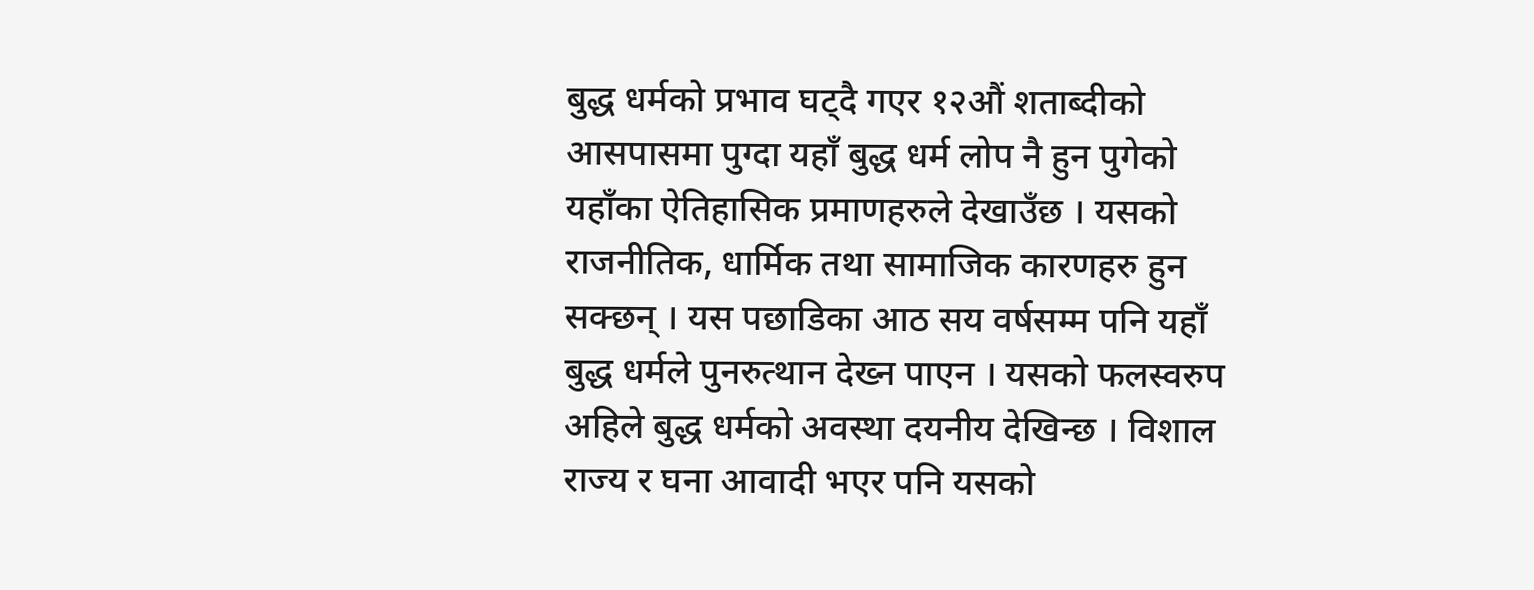बुद्ध धर्मको प्रभाव घट्दै गएर १२औं शताब्दीको आसपासमा पुग्दा यहाँ बुद्ध धर्म लोप नै हुन पुगेको यहाँका ऐतिहासिक प्रमाणहरुले देखाउँछ । यसको राजनीतिक, धार्मिक तथा सामाजिक कारणहरु हुन सक्छन् । यस पछाडिका आठ सय वर्षसम्म पनि यहाँ बुद्ध धर्मले पुनरुत्थान देख्न पाएन । यसको फलस्वरुप अहिले बुद्ध धर्मको अवस्था दयनीय देखिन्छ । विशाल राज्य र घना आवादी भएर पनि यसको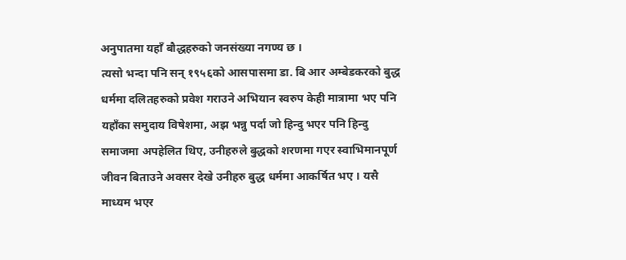अनुपातमा यहाँ बौद्धहरुको जनसंख्या नगण्य छ ।
त्यसो भन्दा पनि सन् १९५६को आसपासमा डा. बि आर अम्बेडकरको बुद्ध धर्ममा दलितहरुको प्रवेश गराउने अभियान स्वरुप केही मात्रामा भए पनि यहाँका समुदाय विषेशमा, अझ भन्नु पर्दा जो हिन्दु भएर पनि हिन्दु समाजमा अपहेलित थिए, उनीहरुले बुद्धको शरणमा गएर स्वाभिमानपूर्ण जीवन बिताउने अवसर देखे उनीहरु बुद्ध धर्ममा आकर्षित भए । यसै माध्यम भएर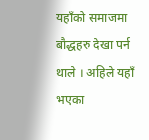यहाँको समाजमा बौद्धहरु देखा पर्न थाले । अहिले यहाँ भएका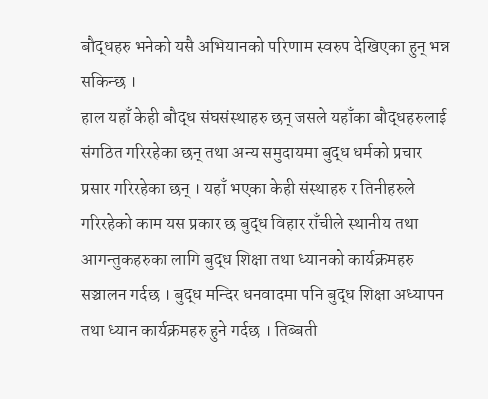बौद्धहरु भनेको यसै अभियानको परिणाम स्वरुप देखिएका हुन् भन्न सकिन्छ ।
हाल यहाँ केही बौद्ध संघसंस्थाहरु छन् जसले यहाँका बौद्धहरुलाई संगठित गरिरहेका छन् तथा अन्य समुदायमा बुद्ध धर्मको प्रचार प्रसार गरिरहेका छन् । यहाँ भएका केही संस्थाहरु र तिनीहरुले गरिरहेको काम यस प्रकार छ बुद्ध विहार राँचीले स्थानीय तथा आगन्तुकहरुका लागि बुद्ध शिक्षा तथा ध्यानको कार्यक्रमहरु सञ्चालन गर्दछ । बुद्ध मन्दिर धनवादमा पनि बुद्ध शिक्षा अध्यापन तथा ध्यान कार्यक्रमहरु हुने गर्दछ । तिब्बती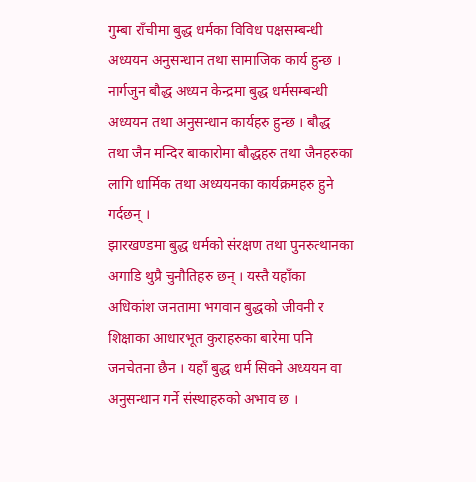गुम्बा राँचीमा बुद्ध धर्मका विविध पक्षसम्बन्धी अध्ययन अनुसन्धान तथा सामाजिक कार्य हुन्छ । नार्गजुन बौद्ध अध्यन केन्द्रमा बुद्ध धर्मसम्बन्धी अध्ययन तथा अनुसन्धान कार्यहरु हुन्छ । बौद्ध तथा जैन मन्दिर बाकारोमा बौद्धहरु तथा जैनहरुका लागि धार्मिक तथा अध्ययनका कार्यक्रमहरु हुने गर्दछन् ।
झारखण्डमा बुद्ध धर्मको संरक्षण तथा पुनरुत्थानका अगाडि थुप्रै चुनौतिहरु छन् । यस्तै यहाँका अधिकांश जनतामा भगवान बुद्धको जीवनी र शिक्षाका आधारभूत कुराहरुका बारेमा पनि जनचेतना छैन । यहाँ बुद्ध धर्म सिक्ने अध्ययन वा अनुसन्धान गर्ने संस्थाहरुको अभाव छ ।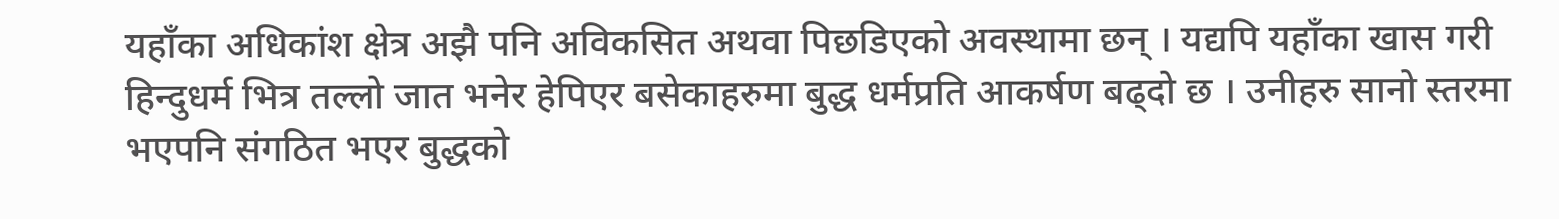यहाँका अधिकांश क्षेत्र अझै पनि अविकसित अथवा पिछडिएको अवस्थामा छन् । यद्यपि यहाँका खास गरी हिन्दुधर्म भित्र तल्लो जात भनेर हेपिएर बसेकाहरुमा बुद्ध धर्मप्रति आकर्षण बढ्दो छ । उनीहरु सानो स्तरमा भएपनि संगठित भएर बुद्धको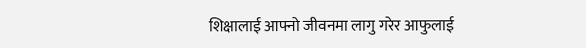शिक्षालाई आफ्नो जीवनमा लागु गरेर आफुलाई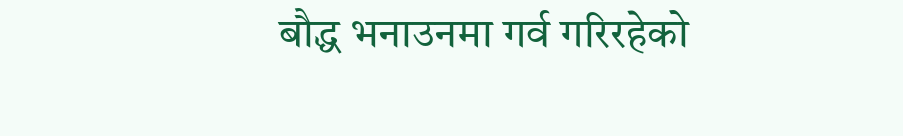बौद्ध भनाउनमा गर्व गरिरहेको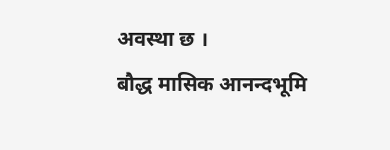अवस्था छ ।
बौद्ध मासिक आनन्दभूमि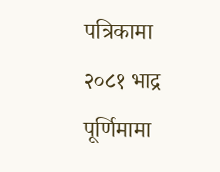पत्रिकामा २०८१ भाद्र पूर्णिमामा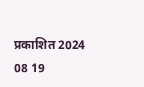प्रकाशित 2024 08 19